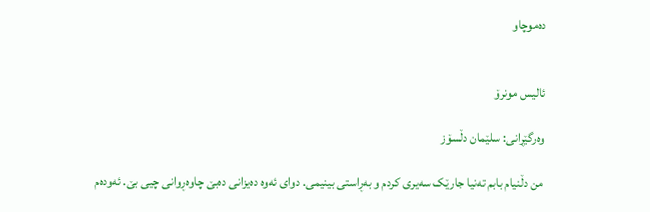دەموچاو


ئالیس مونرۆ

وەرگێڕانی: سلێمان دڵسۆز

 من دڵنیام بابم تەنیا جارێک سەیری کردم و بەڕاستی بینیمی. دوای ئەوە دەیزانی دەبێ چاوەڕوانی چیی بێ. ئەودەم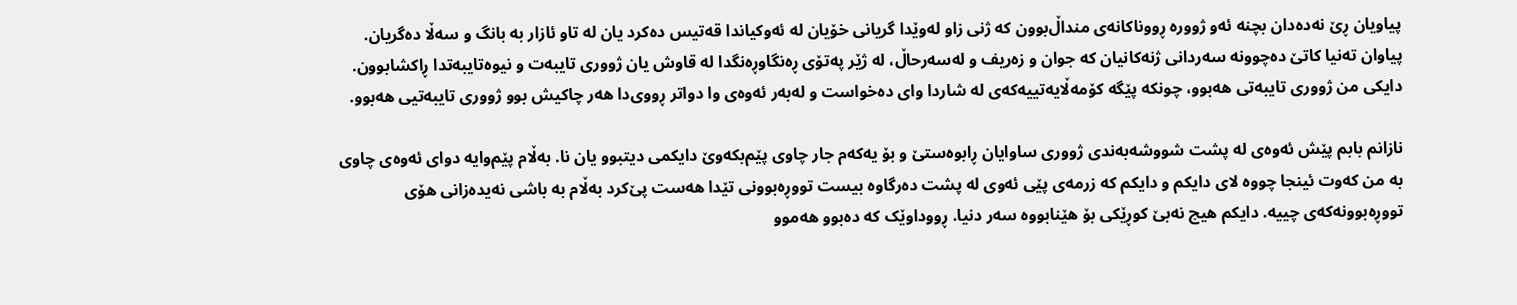پیاویان ڕێ نەدەدان بچنە ئەو ژوورە ڕووناکانەی منداڵ‌بوون کە ژنی زاو لەوێدا گریانی خۆیان لە ئەوکیاندا قەتیس دەکرد یان لە تاو ئازار بە بانگ و سەڵا دەگریان. پیاوان تەنیا کاتێ دەچوونە سەردانی ژنەکانیان کە جوان و زەریف و لەسەرحاڵ، لە ژێر پەتۆی ڕەنگاوڕەنگدا لە قاوش یان ژووری تایبەت و نیوەتایبەتدا ڕاکشابوون. دایکی من ژووری تایبەتی هەبوو، چونکە پێگە کۆمەڵایەتییەکەی لە شاردا وای دەخواست و لەبەر ئەوەی وا دواتر ڕووی‌دا هەر چاکیش بوو ژووری تایبەتیی هەبوو.

نازانم بابم پێش ئەوەی لە پشت شووشەبەندی ژووری ساوایان ڕابوەستێ و بۆ یەکەم جار چاوی پێم‌بکەوێ دایکمی دیتبوو یان نا. بەڵام پێم‌وایە دوای ئەوەی چاوی بە من کەوت ئینجا چووە لای دایکم و دایکم کە زرمەی پێی ئەوی لە پشت دەرگاوە بیست تووڕەبوونی تێدا هەست پێ‌کرد بەڵام بە باشی نەیدەزانی هۆی تووڕەبوونەکەی چییە. دایکم هیچ نەبێ کوڕێکی بۆ هێنابووە سەر دنیا. ڕووداوێک کە دەبوو هەموو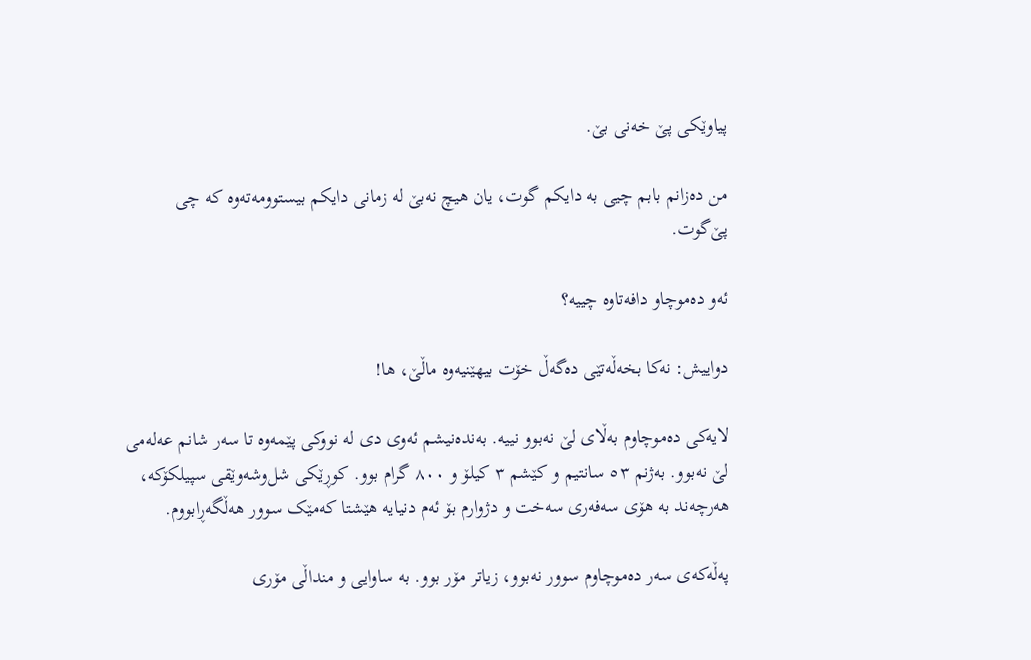پیاوێکی پێ خەنی بێ.

من دەزانم بابم چیی بە دایکم گوت، یان هیچ نەبێ لە زمانی دایکم بیستوومەتەوە کە چی پێ‌گوت.

ئەو دەموچاو دافەتاوە چییە؟

دواییش: نەکا بخەڵەتێی دەگەڵ خۆت بیهێنیەوە ماڵێ، ها!

لایەکی دەموچاوم بەڵای لێ‌ نەبوو نییە. بەندەنیشم ئەوی دی لە نووکی پێمەوە تا سەر شانم عەلەمی لێ نەبوو. بەژنم ٥٣ سانتیم و کێشم ٣ کیلۆ و ٨٠٠ گرام بوو. کوڕێکی شل‌وشەوێقی سپیلکۆکە، هەرچەند بە هۆی سەفەری سەخت و دژوارم بۆ ئەم دنیایە هێشتا کەمێک سوور هەڵگەڕابووم.

پەڵەکەی سەر دەموچاوم سوور نەبوو، زیاتر مۆر بوو. بە ساوایی و منداڵی مۆری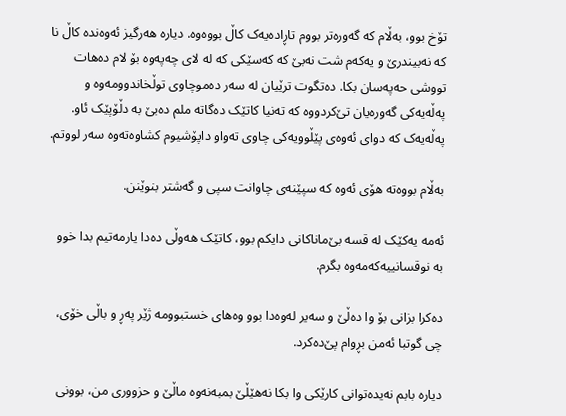تۆخ بوو، بەڵام کە گەورەتر بووم تاڕادەیەک کاڵ بووەوە. دیارە هەرگیز ئەوەندە کاڵ نا کە نەبیندرێ و یەکەم شت نەبێ کە کەسێکی کە لە لای چەپەوە بۆ لام دەهات تووشی حەپەسان بکا. دەتگوت ترێیان لە سەر دەموچاوی توڵخاندوومەوە و پەڵەیەکی گەورەیان تێ‌کردووە کە تەنیا کاتێک دەگاتە ملم دەبێ بە دڵۆپێک ئاو. پەڵەیەک کە دوای ئەوەی پێڵوویەکی چاوی تەواو داپۆشیوم کشاوەتەوە سەر لووتم.

بەڵام بووەتە هۆی ئەوە کە سپێنەی چاوانت سپی و گەشتر بنوێنن.

ئەمە یەکێک لە قسە بێ‌ماناکانی دایکم بوو، کاتێک هەوڵی دەدا یارمەتیم بدا خوو بە نوقسانییەکەمەوە بگرم.

دەکرا بزانی بۆ وا دەڵێ و سەیر لەوەدا بوو وەهای خستبوومە ژێر پەڕ و باڵی خۆی، چی گوتبا ئەمن بڕوام پێ‌دەکرد.

دیارە بابم نەیدەتوانی کارێکی وا بکا نەهێڵێ بمبەنەوە ماڵێ و حزووری من، بوونی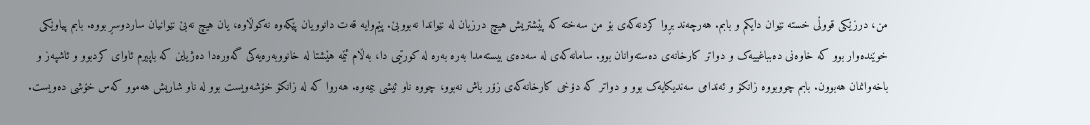من، درزێکی قووڵی خستە نێوان دایکم و بابم. هەرچەند بڕوا کردنەکەی بۆ من سەختە کە پێشتریش هیچ درزیان لە نێواندا نەبووبێ. پێم‌وایە قەت دانوویان پێکەوە نەکوڵاوە، یان هیچ نەبێ نێوانیان ساردوسڕ بووە. بابم پیاوێکی خوێندەوار بوو کە خاوەنی دەبباغییەک و دواتر کارخانەی دەستەوانان بوو. سامانەکەی لە سەدەی بیستەمدا بەرە بەرە لە کورتیی دا، بەڵام ئێمە هێشتا لە خانووبەرەیەکی گەورەدا دەژیاین کە باپیرم ئاوای کردبوو و ئاشپەز و باخەوانمان هەبوون. بابم چووبووە زانکۆ و ئەندامی سەندیکایەک بوو و دواتر کە دۆخی کارخانەکەی زۆر باش نەبوو، چووە ناو ئیشی بیمەوە. هەروا کە لە زانکۆ خۆشەویست بوو لە ناو شاریش هەموو کەس خۆشی دەویست.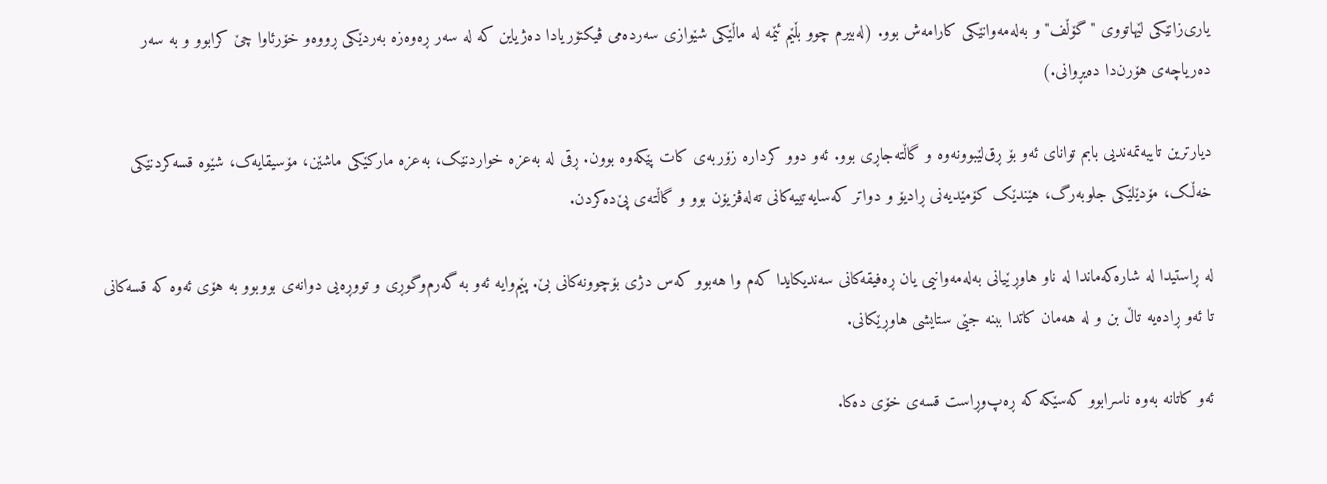یاری‌زانێکی لێهاتووی "گۆڵف" و بەلەمەوانێکی کارامەش بوو. (لەبیرم چوو بڵێم ئێمە لە ماڵێکی شێوازی سەردەمی ڤیکتۆریادا دەژیاین کە لە سەر ڕەوەزە بەردێکی ڕووەو خۆرئاوا چێ کرابوو و بە سەر دەریاچەی هۆرن‌دا دەیڕوانی.)

دیارترین تایبەتمەندیی بابم توانای ئەو بۆ ڕ‌ق‌لێبوونەوە و گاڵتەجاڕی بوو. ئەو دوو کردارە زۆربەی کات پێکەوە بوون. ڕقی لە بەعزە خواردنێک، بەعزە مارکێکی ماشێن، مۆسیقایەک، شێوە قسەکردنێکی خەڵک، مۆدێلێکی جلوبەرگ، هێندێک کۆمێدیەنی ڕادیۆ و دواتر کەسایەتییەکانی تەلەڤزیۆن بوو و گاڵتەی پێ‌دەکردن.

لە ڕاستیدا لە شارەکەماندا لە ناو هاوڕێیانی بەلەمەوانیی یان ڕەفیقەکانی سەندیکایدا کەم وا هەبوو کەس دژی بۆچوونەکانی بێ. پێم‌وایە ئەو بە گەرم‌وگوڕی و تووڕەیی دوانەی بووبوو بە هۆی ئەوە کە قسەکانی تا ئەو ڕادەیە تاڵ بن و لە هەمان کاتدا ببنە جێی ستایشی هاوڕێکانی.

ئەو کاتانە بەوە ناسرابوو کەسێکە کە ڕەپ‌و‌ڕاست قسەی خۆی دەکا.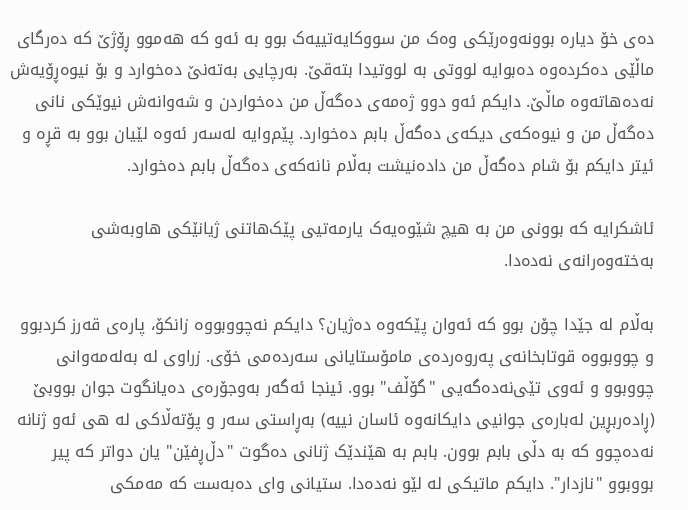دەی خۆ دیارە بوونەوەرێکی وەک من سووکایەتییەک بوو بە ئەو کە هەموو ڕۆژێ کە دەرگای ماڵێی دەکردەوە دەبوایە لووتی بە لووتیدا بتەقێ. بەرچایی بەتەنێ دەخوارد و بۆ نیوەڕۆیەش نەدەهاتەوە ماڵێ. دایکم ئەو دوو ژەمەی دەگەڵ من دەخواردن و شەوانەش نیوێکی نانی دەگەڵ من و نیوەکەی دیکەی دەگەڵ بابم دەخوارد. پێم‌وایە لەسەر ئەوە لێیان بوو بە قڕە و ئیتر دایکم بۆ شام دەگەڵ من دادەنیشت بەڵام نانەکەی دەگەڵ بابم دەخوارد.

ئاشکرایە کە بوونی من بە هیچ شێوەیەک یارمەتیی پێک‌هاتنی ژیانێکی هاوبەشی بەختەوەرانەی نەدەدا.

بەڵام لە جێدا چۆن بوو کە ئەوان پێکەوە دەژیان؟ دایکم نەچووبووە زانکۆ، پارەی قەرز کردبوو و چووبووە قوتابخانەی پەروەردەی مامۆستایانی سەردەمی خۆی. زراوی لە بەلەمەوانی چووبوو و ئەوی تێی‌نەدەگەیی "گۆڵف" بوو. ئینجا ئەگەر بەوجۆرەی دەیانگوت جوان بووبێ (ڕادەربڕین لەبارەی جوانیی دایکانەوە ئاسان نییە) بەڕاستی سەر و پۆتەڵاکی لە هی ئەو ژنانە نەدەچوو کە بە دڵی بابم بوون. بابم بە هێندێک ژنانی دەگوت "دڵ‌ڕفێن" یان دواتر کە پیر بووبوو "نازدار". دایکم ماتیکی لە لێو نەدەدا. ستیانی وای دەبەست کە مەمکی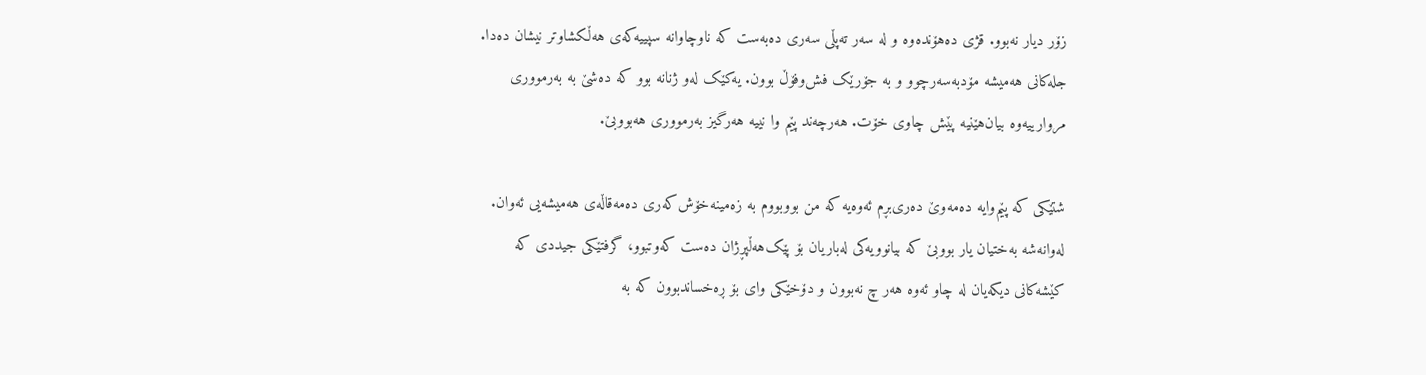زۆر دیار نەبوو. قژی دەهۆندەوە و لە سەر تەپڵی سەری دەبەست کە ناوچاوانە سپییەکەی هەڵکشاوتر نیشان دەدا. جلەکانی هەمیشە مۆدبەسەرچوو و بە جۆرێک فش‌وفۆڵ بوون. یەکێک لەو ژنانە بوو کە دەشێ بە بەرمووری مروارییەوە بیان‌هێنیە پێش چاوی خۆت. هەرچەند پێم وا نییە هەرگیز بەرمووری هەبووبێ.

شتێکی کە پێم‌وایە دەمەوێ دەری‌بڕم ئەوەیە کە من بووبووم بە زەمینەخۆش‌کەری دەمەقاڵەی هەمیشەیی ئەوان. لەوانەشە بەختیان یار بووبێ کە بیانوویەکی لەباریان بۆ پێک‌هەڵپڕژان دەست کەوتبوو، گرفتێکی جیددی کە کێشەکانی دیکەیان لە چاو ئەوە هەر چ نەبوون و دۆخێکی وای بۆ ڕەخساندبوون کە بە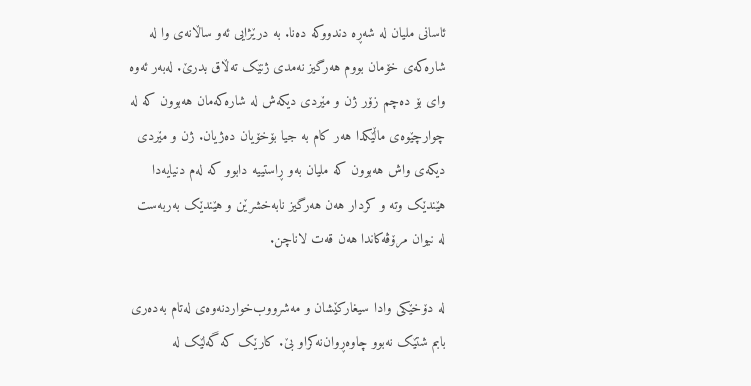ئاسانی ملیان لە شەڕە دندووکە دەنا. بە درێژایی ئەو ساڵانەی وا لە شارەکەی خۆمان بووم هەرگیز نەمدی ژنێک تەڵاق بدرێ. لەبەر ئەوە وای بۆ دەچم زۆر ژن و مێردی دیکەش لە شارەکەمان هەبوون کە لە چوارچێوەی ماڵێکدا هەر کام بە جیا بۆخۆیان دەژیان. ژن و مێردی دیکەی واش هەبوون کە ملیان بەو ڕاستییە دابوو کە لەم دنیایەدا هێندێک وتە و کردار هەن هەرگیز نابەخشرێن و هێندێک بەربەست لە نیوان مرۆڤەکاندا هەن قەت لاناچن.

لە دۆخێکی وادا سیغارکێشان و مەشرووب‌خواردنەوەی لەتام بەدەری بابم شتێک نەبوو چاوەڕوان‌نەکراو بێ. کارێک کە گەلێک لە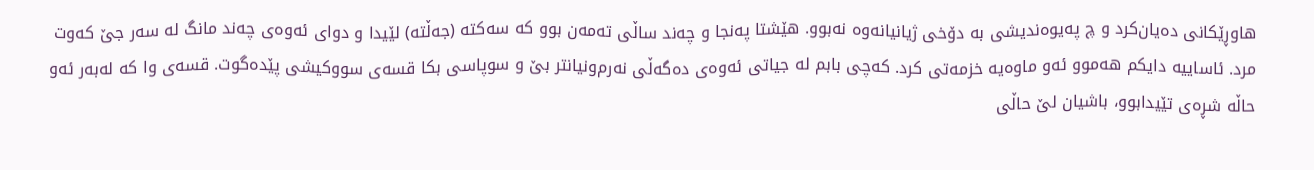هاوڕێکانی دەیان‌کرد و چ پەیوەندیشی بە دۆخی ژیانیانەوە نەبوو. هێشتا پەنجا و چەند ساڵی تەمەن بوو کە سەکتە (جەڵتە) لێیدا و دوای ئەوەی چەند مانگ لە سەر جێ کەوت مرد. ئاساییە دایکم هەموو ئەو ماوەیە خزمەتی کرد. کەچی بابم لە جیاتی ئەوەی دەگەڵی نەرم‌ونیانتر بێ و سوپاسی بکا قسەی سووکیشی پێدەگوت. قسەی وا کە لەبەر ئەو حاڵە شڕەی تێیدابوو، باشیان لێ حاڵی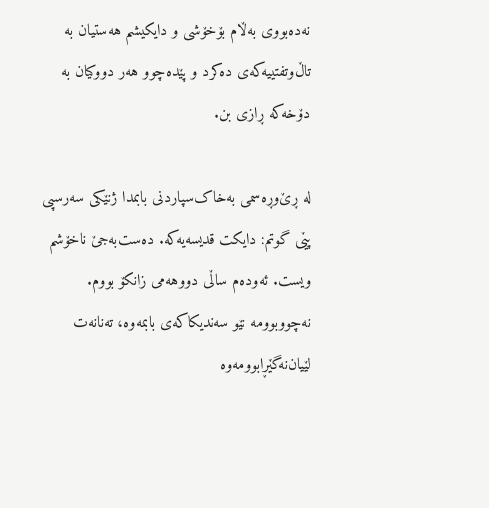نەدەبووی بەڵام بۆخۆشی و دایکیشم هەستیان بە تاڵ‌وتفتییەکەی دەکرد و پێدەچوو هەر دووکیان بە دۆخەکە ڕازی بن.

لە ڕێ‌وڕەسمی بەخاک‌سپاردنی بابمدا ژنێکی سەرسپی پێی گوتم: دایکت قدیسەیەکە. دەست‌بەجێ ناخۆشم ویست. ئەودەم ساڵی دووهەمی زانکۆ بووم. نەچووبوومە نێو سەندیکاکەی بابمەوە، تەنانەت لێیان‌نەگێڕابوومەوە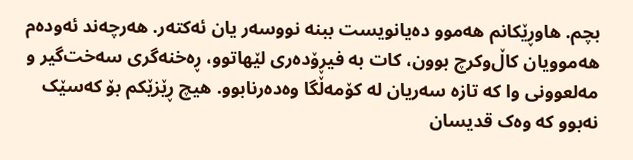بچم. هاوڕێکانم هەموو دەیانویست ببنە نووسەر یان ئەکتەر. هەرچەند ئەودەم هەموویان کاڵ‌وکرچ بوون، کات بە فیڕۆدەری لێهاتوو، ڕەخنەگری سەخت‌گیر و مەلعوونی وا کە تازە سەریان لە کۆمەڵگا وەدەرنابوو. هیچ ڕێزێکم بۆ کەسێک نەبوو کە وەک قدیسان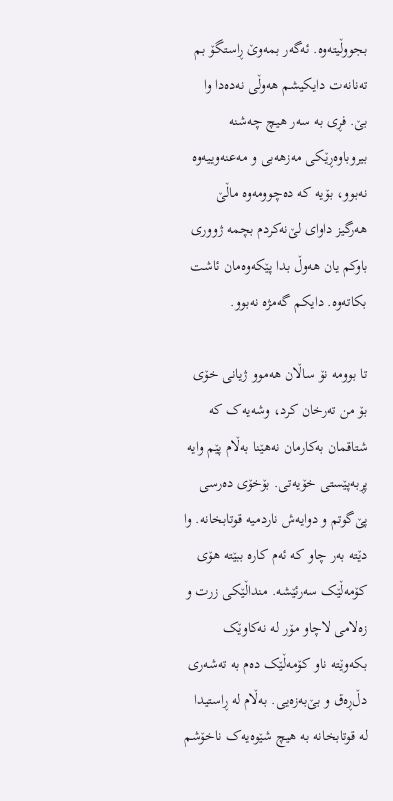بجووڵیتەوە. ئەگەر بمەوێ ڕاستگۆ بم تەنانەت دایکیشم هەوڵی نەدەدا وا بێ. فڕی بە سەر هیچ چەشنە بیروباوەڕێکی مەزهەبی و مەعنەوییەوە نەبوو، بۆیە کە دەچوومەوە ماڵێ هەرگیز داوای لێ‌نەکردم بچمە ژووری باوکم یان هەوڵ بدا پێکەوەمان ئاشت بکاتەوە. دایکم گەمژە نەبوو.

تا بوومە نۆ ساڵان هەموو ژیانی خۆی بۆ من تەرخان کرد، وشەیەک کە شتاقمان بەکارمان نەهێنا بەڵام پێم وایە پڕبەپێستی خۆیەتی. بۆخۆی دەرسی پێ‌گوتم و دوایەش ناردمیە قوتابخانە. وا دێتە بەر چاو کە ئەم کارە ببێتە هۆی کۆمەڵێک سەرئێشە. منداڵێکی زرت و زەلامی لاچاو مۆر لە نەکاوێک بکەوێتە ناو کۆمەڵێک دەم بە تەشەری دڵ‌ڕەق و بێ‌بەزەیی. بەڵام لە ڕاستیدا لە قوتابخانە بە هیچ شێوەیەک ناخۆشم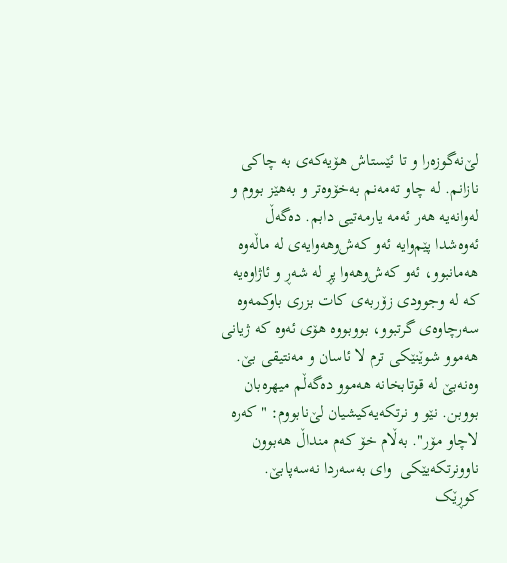لێ‌نەگوزەرا و تا ئێستاش هۆیەکەی بە چاکی نازانم. لە چاو تەمەنم بەخۆوەتر و بەهێز بووم و لەوانەیە هەر ئەمە یارمەتیی دابم. دەگەڵ ئەوەشدا پێم‌وایە ئەو کەش‌وهەوایەی لە ماڵەوە هەمانبوو، ئەو کەش‌وهەوا پڕ لە شەڕ و ئاژاوەیە کە لە وجوودی زۆربەی کات بزری باوکمەوە سەرچاوەی گرتبوو، بووبووە هۆی ئەوە کە ژیانی هەموو شوێنێکی ترم لا ئاسان و مەنتیقی بێ. وەنەبێ لە قوتابخانە هەموو دەگەڵم میهرەبان بووبن. نێو و نرتکەیەکیشیان لێ‌نابووم: "کەرە لاچاو مۆر". بەڵام خۆ کەم منداڵ هەبوون ناوونرتکەیێکی  وای بەسەردا نەسەپابێ. کوڕێک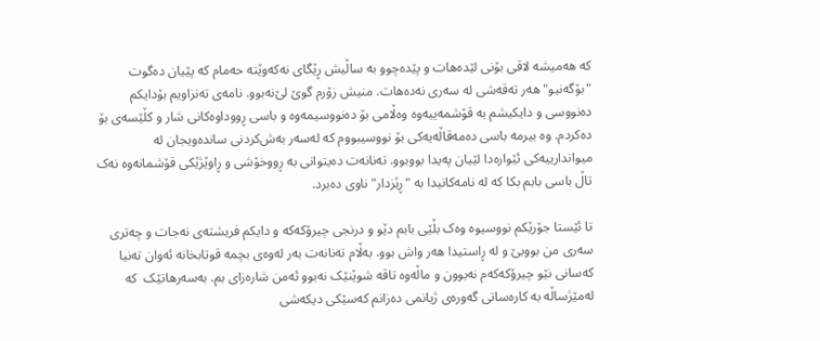کە هەمیشە لاقی بۆنی لێدەهات و پێدەچوو بە ساڵیش ڕێگای نەکەوێتە حەمام کە پێیان دەگوت "بۆگەنیو" هەر تەقەشی لە سەری نەدەهات. منیش زۆرم گوێ لێ‌نەبوو. نامەی تەنزاویم بۆدایکم دەنووسی و دایکیشم بە قۆشمەییەوە وەڵامی بۆ دەنووسیمەوە و باسی ڕووداوەکانی شار و کڵێسەی بۆ دەکردم. وە بیرمە باسی دەمەقاڵەیەکی بۆ نووسیبووم کە لەسەر بەش‌کردنی ساندەویجان لە میواندارییەکی ئێوارەدا لێیان پەیدا بووبوو. تەنانەت دەیتوانی بە ڕووخۆشی و ڕاوێژێکی قۆشمانەوە نەک تاڵ باسی بابم بکا کە لە نامەکانیدا بە "ڕێزدار" ناوی دەبرد.

تا ئێستا جۆرێکم نووسیوە وەک بڵێی بابم دێو و درنجی چیرۆکەکە و دایکم فریشتەی نەجات و چەتری سەری من بووبێ و لە ڕاستیدا هەر واش بوو. بەڵام تەنانەت بەر لەوەی بچمە قوتابخانە ئەوان تەنیا کەسانی نێو چیرۆکەکەم نەبوون و ماڵەوە تاقە شوێنێک نەبوو ئەمن شارەزای بم. بەسەرهاتێک  کە لەمێژساڵە بە کارەساتی گەورەی ژیانمی دەزانم کەسێکی دیکەشی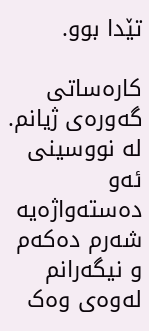تێدا بوو.

کارەساتی گەورەی ژیانم. لە نووسینی ئەو دەستەواژەیە شەرم دەکەم و نیگەرانم لەوەی وەک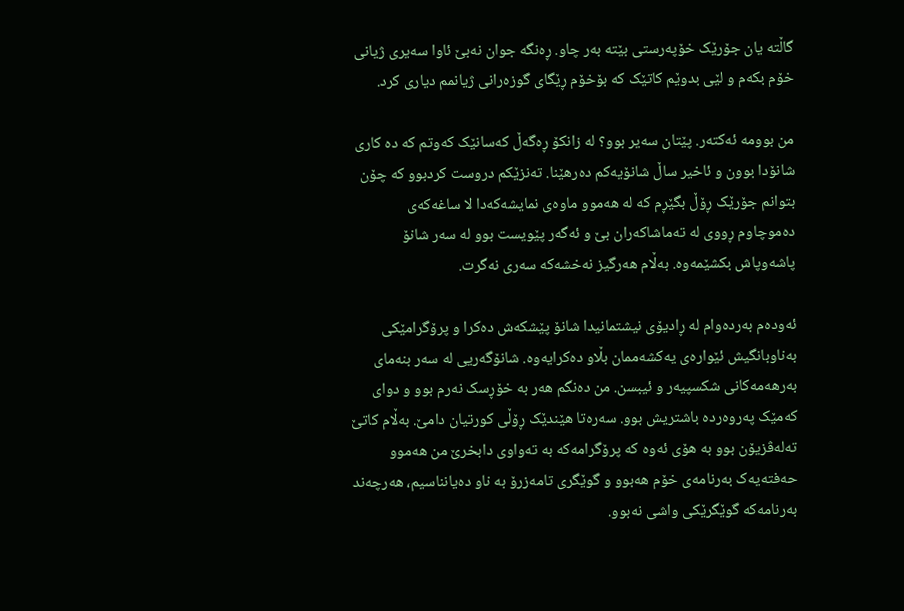گاڵتە یان جۆرێک خۆپەرستی بێتە بەر چاو. ڕەنگە جوان نەبێ ئاوا سەیری ژیانی خۆم بکەم و لێی بدوێم کاتێک کە بۆخۆم ڕێگای گوزەرانی ژیانمم دیاری کرد.

من بوومە ئەکتەر. پێتان سەیر بوو؟ لە زانکۆ ڕەگەڵ کەسانێک کەوتم کە دە کاری شانۆدا بوون و ئاخیر ساڵ شانۆیەکم دەرهێنا. تەنزێکم دروست کردبوو کە چۆن بتوانم جۆرێک ڕۆڵ بگێڕم کە لە هەموو ماوەی نمایشەکەدا لا ساغەکەی دەموچاوم ڕووی لە تەماشاکەران بێ و ئەگەر پێویست بوو لە سەر شانۆ پاشەوپاش بکشێمەوە. بەڵام هەرگیز نەخشەکە سەری نەگرت.

ئەودەم بەردەوام لە ڕادیۆی نیشتمانیدا شانۆ پێشکەش دەکرا و پرۆگرامێکی بەناوبانگیش ئێوارەی یەکشەممان بڵاو دەکرایەوە. شانۆگەریی لە سەر بنەمای بەرهەمەکانی شکسپیەر و ئیبسن. من دەنگم هەر بە خۆڕسک نەرم بوو و دوای کەمێک پەروەردە باشتریش بوو. سەرەتا هێندێک ڕۆڵی کورتیان دامێ. بەڵام کاتێ تەلەڤزیۆن بوو بە هۆی ئەوە کە پرۆگرامەکە بە تەواوی دابخرێ من هەموو حەفتەیەک بەرنامەی خۆم هەبوو و گوێگری تامەزرۆ بە ناو دەیانناسیم، هەرچەند بەرنامەکە گوێگرێکی واشی نەبوو.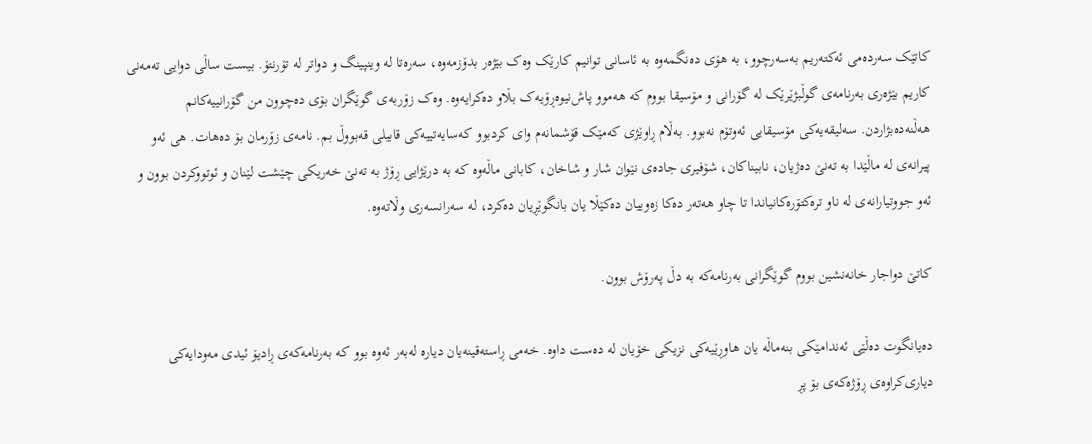کاتێک سەردەمی ئەکتەریم بەسەرچوو، بە هۆی دەنگمەوە بە ئاسانی توانیم کارێک وەک بێژەر بدۆزمەوە، سەرەتا لە وینپینگ و دواتر لە تۆرنتۆ. بیست ساڵی دوایی تەمەنی کاریم بێژەری بەرنامەی گوڵبژێرێک لە گۆرانی و مۆسیقا بووم کە هەموو پاش‌نیوەڕۆیەک بڵاو دەکرایەوە. وەک زۆربەی گوێگران بۆی دەچوون من گۆرانییەکانم هەڵنەدەبژاردن. سەلیقەیەکی مۆسیقایی ئەوتۆم نەبوو. بەڵام ڕاوێژی کەمێک قۆشمانەم وای کردبوو کەسایەتییەکی قابیلی قەبووڵ بم. نامەی زۆرمان بۆ دەهات. هی ئەو پیرانەی لە ماڵێدا بە تەنێ دەژیان، نابیناکان، شۆفیری جادەی نێوان شار و شاخان، کابانی ماڵەوە کە بە درێژایی ڕۆژ بە تەنێ خەریکی چێشت لێنان و ئوتووکردن بوون و ئەو جووتیارانەی لە ناو ترەکتۆرەکانیاندا تا چاو هەتەر دەکا زەوییان دەکێڵا یان بانگوێڕیان دەکرد، لە سەرانسەری وڵاتەوە.

کاتێ دواجار خانەنشین بووم گوێگرانی بەرنامەکە بە دڵ پەرۆش بوون.

دەیانگوت دەڵێی ئەندامێکی بنەماڵە یان هاوڕێیەکی نزیکی خۆیان لە دەست داوە. خەمی ڕاستەقینەیان دیارە لەبەر ئەوە بوو کە بەرنامەکەی ڕادیۆ ئیدی مەودایەکی دیاری‌کراوەی ڕۆژەکەی بۆ پڕ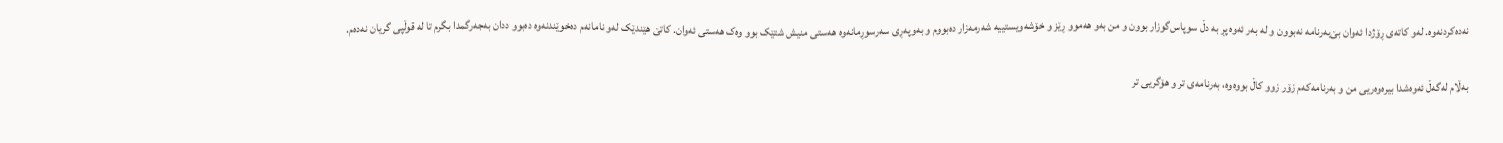نەدەکردنەوە. لەو کاتەی ڕۆژدا ئەوان بێ‌بەرنامە نەبوون و لە بەر ئەوە پڕ بە دڵ سوپاس‌گوزار بوون و من بەو هەموو ڕێز و خۆشەویستییە شەرمەزار دەبووم و بەوپەڕی سەرسوڕمانەوە هەستی منیش شتێک بوو وەک هەستی ئەوان. کاتێ هێندێک لەو نامانەم دەخوێندنەوە دەبوو ددان بەجەرگمدا بگرم تا لە قوڵپی گریان نەدەم.

بەڵام لەگەڵ ئەوەشدا بیرەوەریی من و بەرنامەکەم زۆر زوو کاڵ بووەوە، بەرنامەی تر و هۆگریی تر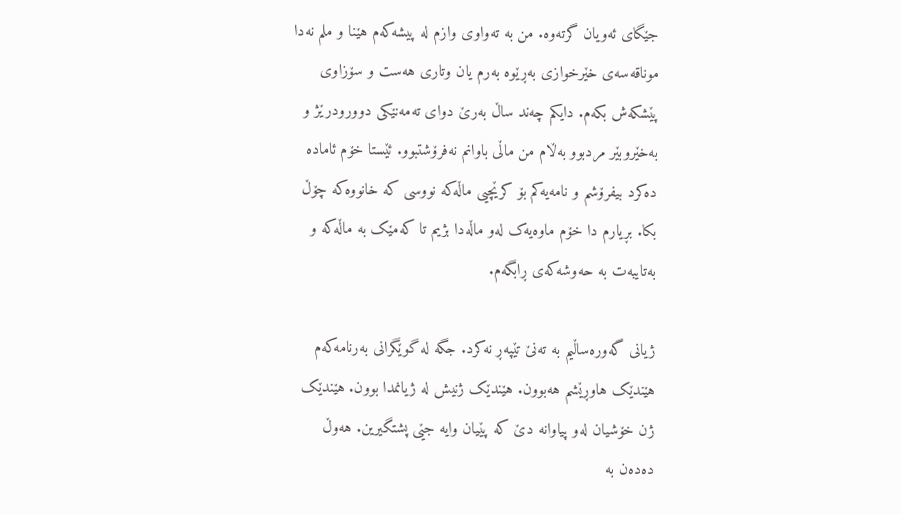جێگای ئەویان گرتەوە. من بە تەواوی وازم لە پیشەکەم هێنا و ملم نەدا موناقەسەی خێرخوازی بەڕێوە بەرم یان وتاری هەست و سۆزاوی پێشکەش بکەم. دایکم چەند ساڵ بەرێ دوای تەمەنێکی دوورودرێژ و بەخێروبێر مردبوو بەڵام من ماڵی باوانم نەفرۆشتبوو. ئێستا خۆم ئامادە دەکرد بیفرۆشم و نامەیەکم بۆ کرێچیی ماڵەکە نووسی کە خانووەکە چۆڵ بکا. بڕیارم دا خۆم ماوەیەک لەو ماڵەدا بژیم تا کەمێک بە ماڵەکە و بەتایبەت بە حەوشەکەی ڕابگەم.

ژیانی گەورەساڵیم بە تەنێ تێپەڕ نەکرد. جگە لە گوێگرانی بەرنامەکەم هێندێک هاوڕێشم هەبوون. هێندێک ژنیش لە ژیانمدا بوون. هێندێک ژن خۆشیان لەو پیاوانە دێ کە پێیان وایە جێی پشتگیرین. هەوڵ دەدەن بە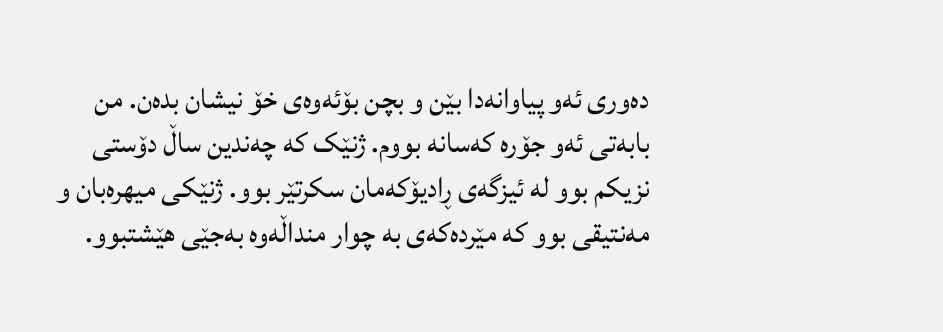دەوری ئەو پیاوانەدا بێن و بچن بۆئەوەی خۆ نیشان بدەن. من بابەتی ئەو جۆرە کەسانە بووم. ژنێک کە چەندین ساڵ دۆستی نزیکم بوو لە ئیزگەی ڕادیۆکەمان سکرتێر بوو. ژنێکی میهرەبان و مەنتیقی بوو کە مێردەکەی بە چوار منداڵەوە بەجێی هێشتبوو.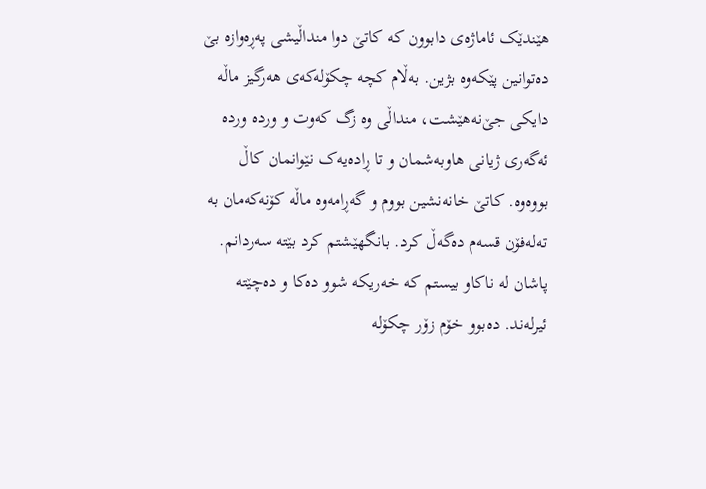هێندێک ئاماژەی دابوون کە کاتێ دوا منداڵیشی پەڕەوازە بێ دەتوانین پێکەوە بژین. بەڵام کچە چکۆلەکەی هەرگیز ماڵە دایکی جێ‌نەهێشت، منداڵی وە زگ کەوت و وردە وردە ئەگەری ژیانی هاوبەشمان و تا ڕادەیەک نێوانمان کاڵ بووەوە. کاتێ خانەنشین بووم و گەڕامەوە ماڵە کۆنەکەمان بە تەلەفۆن قسەم دەگەڵ کرد. بانگهێشتم کرد بێتە سەردانم. پاشان لە ناکاو بیستم کە خەریکە شوو دەکا و دەچێتە ئیرلەند. دەبوو خۆم زۆر چکۆلە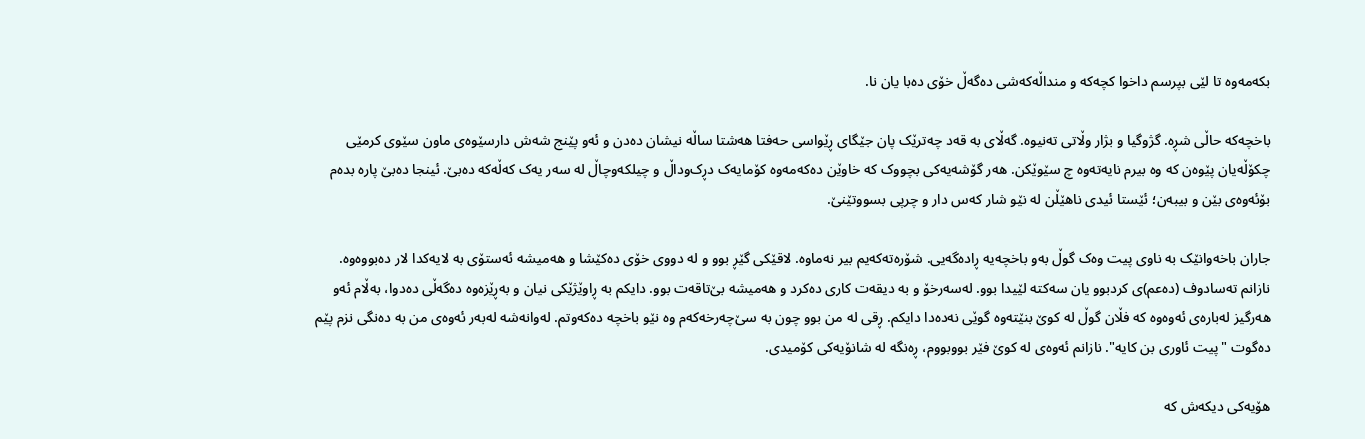بکەمەوە تا لێی بپرسم داخوا کچەکە و منداڵەکەشی دەگەڵ خۆی دەبا یان نا.

باخچەکە حاڵی شڕە. گژوگیا و بژار وڵاتی تەنیوە. گەڵای بە قەد چەترێک پان جێگای ڕێواسی حەفتا هەشتا ساڵە نیشان دەدن و ئەو پێنج شەش دارسێوەی ماون سێوی کرمێی چکۆڵەیان پێوەن کە وە بیرم نایەتەوە چ سێوێکن. هەر گۆشەیەکی بچووک کە خاوێن دەکەمەوە کۆمایەک دڕک‌وداڵ و چیلکەوچاڵ لە سەر یەک کەڵەکە دەبێ. ئینجا دەبێ پارە بدەم بۆئەوەی بێن و بیبەن؛ ئێستا ئیدی ناهێڵن لە نێو شار کەس دار و چرپی بسووتێنێ.

جاران باخەوانێک بە ناوی پیت وەک گوڵ بەو باخچەیە ڕادەگەیی. شۆرەتەکەیم بیر نەماوە. لاقێکی گێڕ بوو و لە دووی خۆی دەکێشا و هەمیشە ئەستۆی بە لایەکدا لار دەبووەوە. نازانم تەسادوف (دەعم)ی کردبوو یان سەکتە لێیدا بوو. لەسەرخۆ و بە دیقەت کاری دەکرد و هەمیشە بێ‌تاقەت بوو. دایکم بە ڕاوێژێکی نیان و بەڕێزەوە دەگەڵی دەدوا، بەڵام ئەو هەرگیز لەبارەی ئەوەوە کە فڵان گوڵ لە کوێ بنێتەوە گوێی نەدەدا دایکم. ڕقی لە من بوو چون بە سێ‌چەرخەکەم وە نێو باخچە دەکەوتم. لەوانەشە لەبەر ئەوەی من بە دەنگی نزم پێم دەگوت "پیت ئاوری بن کایە". نازانم ئەوەی لە کوێ فێر بووبووم، ڕەنگە لە شانۆیەکی کۆمیدی.

هۆیەکی دیکەش کە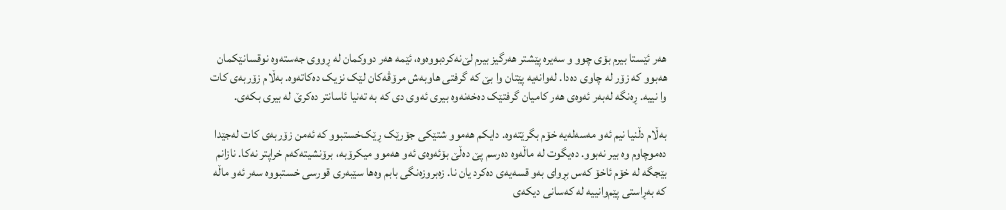هەر ئێستا بیرم بۆی چوو و سەیرە پێشتر هەرگیز بیرم لێ‌نەکردبووەوە، ئێمە هەر دووکمان لە ڕووی جەستەوە نوقسانێکمان هەبوو کە زۆر لە چاوی دەدا. لەوانەیە پێتان وا بێ کە گرفتی هاوبەش مرۆڤەکان لێک نزیک دەکاتەوە. بەڵام زۆربەی کات وا نییە. ڕەنگە لەبەر ئەوەی هەر کامیان گرفتێک دەخەنەوە بیری ئەوی دی کە بە تەنیا ئاسانتر دەکرێ لە بیری بکەی.

بەڵام دڵنیا نیم ئەو مەسەلەیە خۆم بگرێتەوە. دایکم هەموو شتێکی جۆرێک ڕێک‌خستبوو کە ئەمن زۆربەی کات لەجێدا دەموچاوم وە بیر نەبوو. دەیگوت لە ماڵەوە دەرسم پێ دەڵێ بۆئەوەی ئەو هەموو میکرۆبە، برۆنشیتەکەم خراپتر نەکا. نازانم بێجگە لە خۆم ئاخۆ کەس بڕوای بەو قسەیەی دەکرد یان نا. زەبروزەنگی بابم وەها سێبەری قورسی خستبووە سەر ئەو ماڵە کە بەڕاستی پێم‌وانییە لە کەسانی دیکەی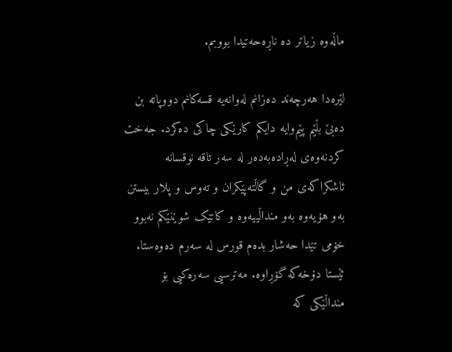ماڵەوە زیاتر دە ناڕەحەتیدا بووبم.

لێرەدا هەرچەند دەزانم لەوانەیە قسەکانم دووپاتە بن دەبێ بڵێم پێم‌وایە دایکم کارێکی چاکی دەکرد. جەخت کردنەوەی لەڕادەبەدەر لە سەر تاقە نوقسانە ئاشکراکەی من و گاڵتەپێکران و تەوس و پلار بیستن بەو هۆیەوە بەو منداڵییەوە و کاتێک شوێنێکم نەبوو خۆمی تێدا حەشار بدەم قورس لە سەرم دەوەستا. ئێستا دۆخەکە گۆڕاوە. مەترسیی سەرەکیی بۆ منداڵێکی کە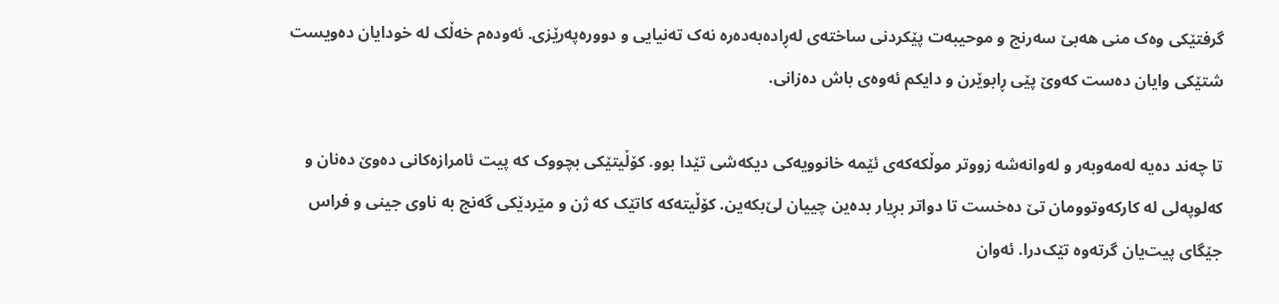گرفتێکی وەک منی هەبێ سەرنج و موحیبەت پێکردنی ساختەی لەڕادەبەدەرە نەک تەنیایی و دوورەپەرێزی. ئەودەم خەڵک لە خودایان دەویست شتێکی وایان دەست کەوێ پێی ڕابوێرن و دایکم ئەوەی باش دەزانی.

تا چەند دەیە لەمەوبەر و لەوانەشە زووتر موڵکەکەی ئێمە خانوویەکی دیکەشی تێدا بوو. کۆڵیتێکی بچووک کە پیت ئامرازەکانی دەوێ دەنان و کەلوپەلی لە کارکەوتوومان تێ دەخست تا دواتر بڕیار بدەین چییان لێ‌بکەین. کۆڵیتەکە کاتێک کە ژن و مێردێکی گەنج بە ناوی جینی و فراس جێگای پیت‌یان گرتەوە تێک‌درا. ئەوان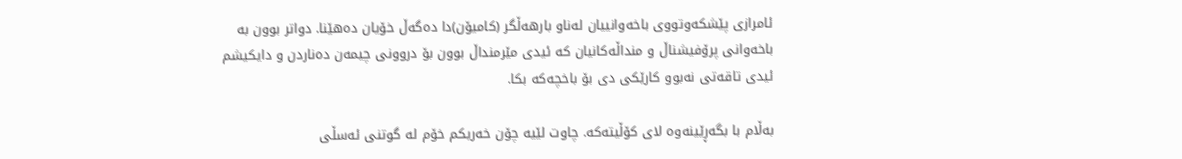ئامرازی پێشکەوتووی باخەوانییان لەناو بارهەڵگر (کامیۆن)دا دەگەڵ خۆیان دەهێنا. دواتر بوون بە باخەوانی پرۆفیشناڵ و منداڵەکانیان کە ئیدی مێرمنداڵ بوون بۆ دروونی چیمەن دەناردن و دایکیشم ئیدی تاقەتی نەبوو کارێکی دی بۆ باخچەکە بکا.

بەڵام با بگەڕێینەوە لای کۆڵیتەکە. چاوت لێیە چۆن خەریکم خۆم لە گوتنی ئەسڵی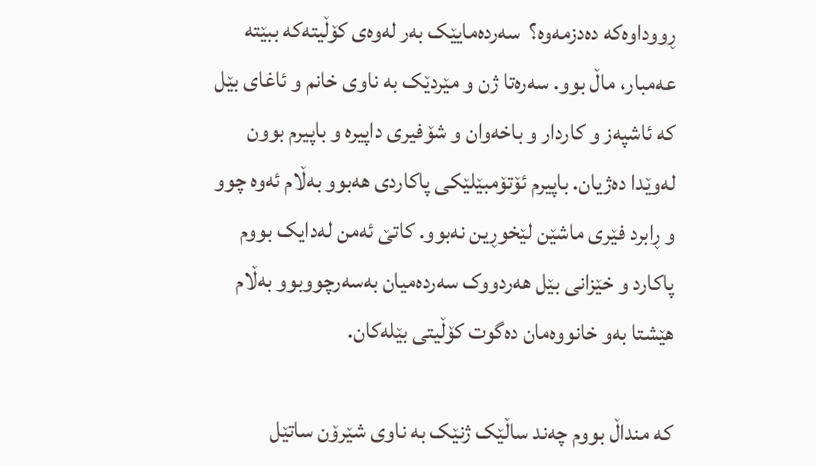ڕووداوەکە دەدزمەوە؟  سەردەمایێک بەر لەوەی کۆڵیتەکە ببێتە عەمبار، ماڵ بوو. سەرەتا ژن و مێردێک بە ناوی خانم و ئاغای بێل کە ئاشپەز و کاردار و باخەوان و شۆفیری داپیرە و باپیرم بوون لەوێدا دەژیان. باپیرم ئۆتۆمبێلێکی پاکاردی هەبوو بەڵام ئەوە چوو و ڕابرد فێری ماشێن لێخوڕین نەبوو. کاتێ ئەمن لەدایک بووم پاکارد و خێزانی بێل هەردووک سەردەمیان بەسەرچووبوو بەڵام هێشتا بەو خانووەمان دەگوت کۆڵیتی بێلەکان.

کە منداڵ بووم چەند ساڵێک ژنێک بە ناوی شێرۆن ساتێل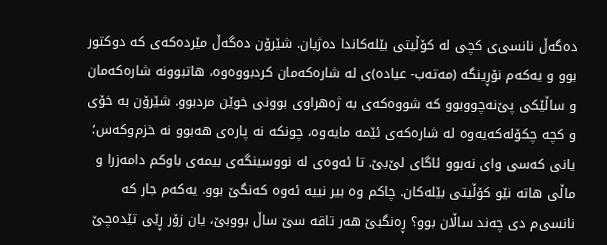دەگەڵ نانسی‌ی کچی لە کۆڵیتی بێلەکاندا دەژیان. شێرۆن دەگەڵ مێردەکەی کە دوکتور بوو و یەکەم نۆڕینگە (مەتەب- عیادە)ی لە شارەکەمان کردبووەوە، هاتبوونە شارەکەمان و ساڵێکی پێ‌نەچووبوو کە شووەکەی بە ژەهراوی بوونی خوێن مردبوو. شێرۆن بە خۆی و کچە چکۆلەکەیەوە لە شارەکەی ئێمە مایەوە، چونکە نە پارەی هەبوو نە خزم‌وکەس؛ یانی کەسی وای نەبوو ئاگای لێ‌بێ. تا ئەوەی لە نووسینگەی بیمەی باوکم دامەزرا و ماڵی هاتە نێو کۆڵیتی بێلەکان. چاکم وە بیر نییە ئەوە کەنگێ بوو. یەکەم جار کە نانسی‌م دی چەند ساڵان بوو؟ ڕەنگبێ هەر تاقە سێ ساڵ بووبێ، یان زۆر ڕێی تێدەچێ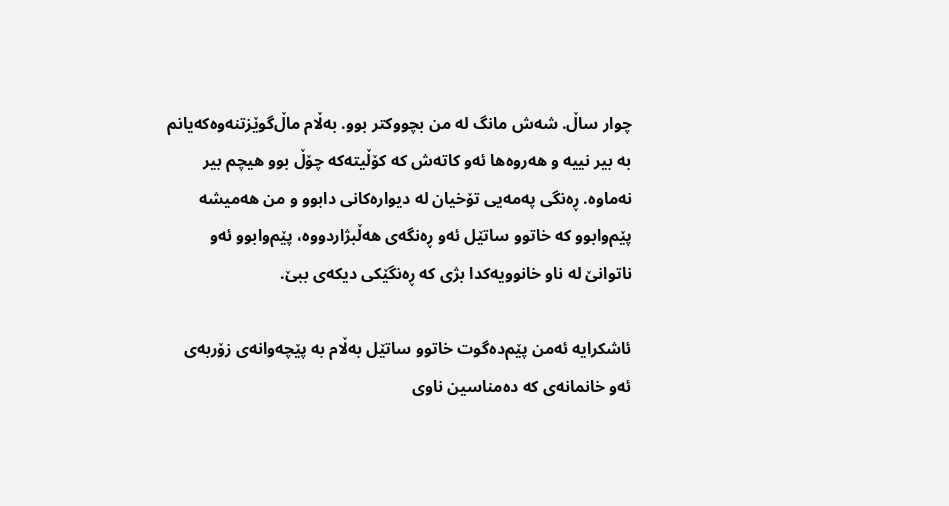چوار ساڵ. شەش مانگ لە من بچووکتر بوو. بەڵام ماڵ‌گوێزتنەوەکەیانم بە بیر نییە و هەروەها ئەو کاتەش کە کۆڵیتەکە چۆڵ بوو هیچم بیر نەماوە. ڕەنگی پەمەیی تۆخیان لە دیوارەکانی دابوو و من هەمیشە پێم‌وابوو کە خاتوو ساتێل ئەو ڕەنگەی هەڵبژاردووە، پێم‌وابوو ئەو ناتوانێ لە ناو خانوویەکدا بژی کە ڕەنگێکی دیکەی ببێ.

ئاشکرایە ئەمن پێم‌دەگوت خاتوو ساتێل بەڵام بە پێچەوانەی زۆربەی ئەو خانمانەی کە دەمناسین ناوی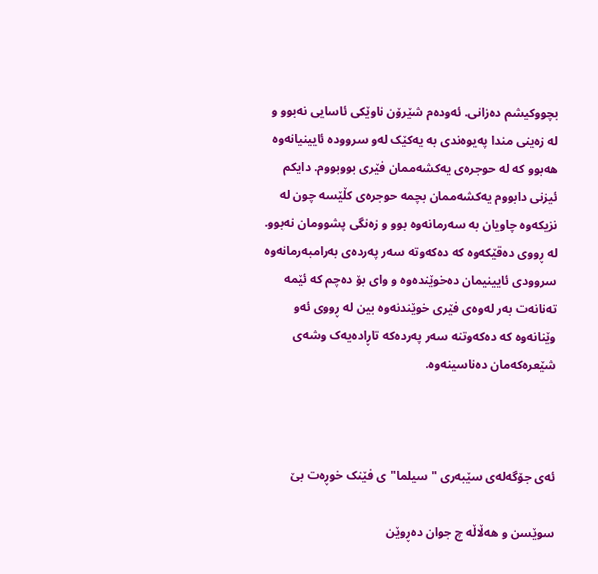بچووکیشم دەزانی. ئەودەم شێرۆن ناوێکی ئاسایی نەبوو و لە زەینی مندا پەیوەندی بە یەکێک لەو سروودە ئایینیانەوە هەبوو کە لە حوجرەی یەکشەممان فێری بووبووم. دایکم ئیزنی دابووم یەکشەممان بچمە حوجرەی کڵێسە چون لە نزیکەوە چاویان بە سەرمانەوە بوو و زەنگی پشوومان نەبوو. لە ڕووی دەقێکەوە کە دەکەوتە سەر پەردەی بەرامبەرمانەوە سروودی ئایینیمان دەخوێندەوە و وای بۆ دەچم کە ئێمە تەنانەت بەر لەوەی فێری خوێندنەوە بین لە ڕووی ئەو وێنانەوە کە دەکەوتنە سەر پەردەکە تاڕادەیەک وشەی شێعرەکەمان دەناسینەوە.



ئەی جۆگەلەی سێبەری "سیلما"ی فێنک خوڕەت بێ

سوێسن و هەڵاڵە چ جوان دەڕوێن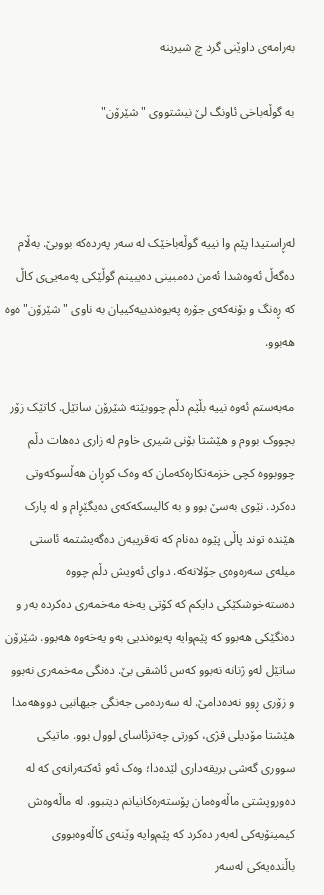بەرامەی داوێنی گرد چ شیرینە

بە گوڵەباخی ئاونگ لێ نیشتووی "شێرۆن‌"



لەڕاستیدا پێم ‌وا نییە گوڵەباخێک لە سەر پەردەکە بووبێ. بەڵام دەگەڵ ئەوەشدا ئەمن دەمبینی دەیبینم گوڵێکی پەمەیی‌ی کاڵ کە ڕەنگ و بۆنەکەی جۆرە پەیوەندییەکییان بە ناوی "شێرۆن"ەوە هەبوو.

مەبەستم ئەوە نییە بڵێم دڵم چووبێتە شێرۆن ساتێل. کاتێک زۆر بچووک بووم و هێشتا بۆنی شیری خاوم لە زاری دەهات دڵم چووبووە کچی خزمەتکارەکەمان کە وەک کوڕان هەڵسوکەوتی دەکرد. نێوی بەسێ بوو و بە کالیسکەکەی دەیگێڕام و لە پارک هێندە توند پاڵی پێوە دەنام کە تەقریبەن دەگەیشتمە ئاستی میلەی سەرەوەی جۆلانەکە. دوای ئەویش دڵم چووە دەستەخوشکێکی دایکم کە کۆتی یەخە مەخمەری دەکردە بەر و دەنگێکی هەبوو کە پێم‌وایە پەیوەندیی بەو یەخەوە هەبوو. شێرۆن ساتێل لەو ژنانە نەبوو کەس ئاشقی بێ. دەنگی مەخمەری نەبوو و زۆری ڕوو نەدەدامێ. لە سەردەمی جەنگی جیهانیی دووهەمدا هێشتا مۆدیلی قژی، کورتی چەترئاسای لوول بوو. ماتیکی سووری گەشی بریقەداری لێدەدا؛ وەک ئەو ئەکتەرانەی کە لە دەوروپشتی ماڵەوەمان پۆستەرەکانیانم دیتبوو. لە ماڵەوەش کیمینۆیەکی لەبەر دەکرد کە پێم‌وایە وێنەی کاڵەوەبووی باڵندەیەکی لەسەر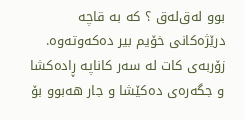بوو لەق‌لەق ؟ کە بە قاچە درێژەکانی خۆیم بیر دەکەوتەوە. زۆربەی کات لە سەر کاناپە ڕادەکشا و جگەرەی دەکێشا و جار هەبوو بۆ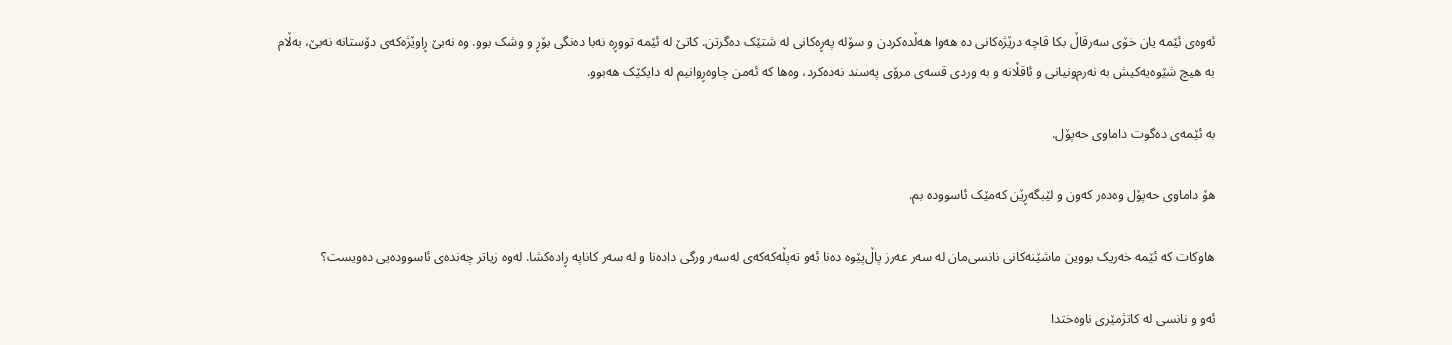ئەوەی ئێمە یان خۆی سەرقاڵ بکا قاچە درێژەکانی دە هەوا هەڵدەکردن و سۆلە پەڕەکانی لە شتێک دەگرتن. کاتێ لە ئێمە تووڕە نەبا دەنگی بۆڕ و وشک بوو. وە نەبێ ڕاوێژەکەی دۆستانە نەبێ، بەڵام بە هیچ شێوەیەکیش بە نەرم‌ونیانی و ئا‌قڵانە و بە وردی قسەی مرۆی پەسند نەدەکرد، وەها کە ئەمن چاوەڕوانیم لە دایکێک هەبوو.

بە ئێمەی دەگوت داماوی حەپۆل.

هۆ داماوی حەپۆل وەدەر کەون و لێبگەڕێن کەمێک ئاسوودە بم.

هاوکات کە ئێمە خەریک بووین ماشێنەکانی نانسی‌مان لە سەر عەرز پاڵ‌پێوە دەنا ئەو تەپڵەکەکەی لەسەر ورگی دادەنا و لە سەر کاناپە ڕادەکشا. لەوە زیاتر چەندەی ئاسوودەیی دەویست؟

ئەو و نانسی لە کاتژمێری ناوەختدا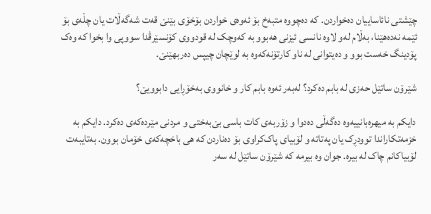چێشتی نائاساییان دەخواردن. کە دەچووە متبەخ بۆ ئەوەی خواردن بۆخۆی بێنێ قەت شەگەڵات یان چڵەی بۆ ئێمە نەدەهێنا، بەڵام لەو لاوە نانسی ئیزنی هەبوو بە کەوچک لە قودووی کۆنسێرڤدا سووپی وا بخوا کە وەک پۆدینگ خەست بوو و دەیتوانی لە ناو کارتۆنەکەوە بە لوێچان چیپس دەربهێنێ.

شێرۆن ساتێل حەزی لە بابم دەکرد؟ لەبەر ئەوە بابم کار و خانووی بەخۆڕایی دابوویێ؟

دایکم بە میهرەبانییەوە دەگەڵی دەدوا و زۆربەی کات باسی بێ‌بەختی و مردنی مێردەکەی دەکرد. دایکم بە خزمەتکاراندا توودڕک یان پەتاتە و لۆبیای پاک‌کراوی بۆ دەناردن کە هی باخچەکەی خۆمان بوون. بەتایبەت لۆبیاکانم چاک لە بیرە. جوان وە بیرمە کە شێرۆن ساتێل لە سەر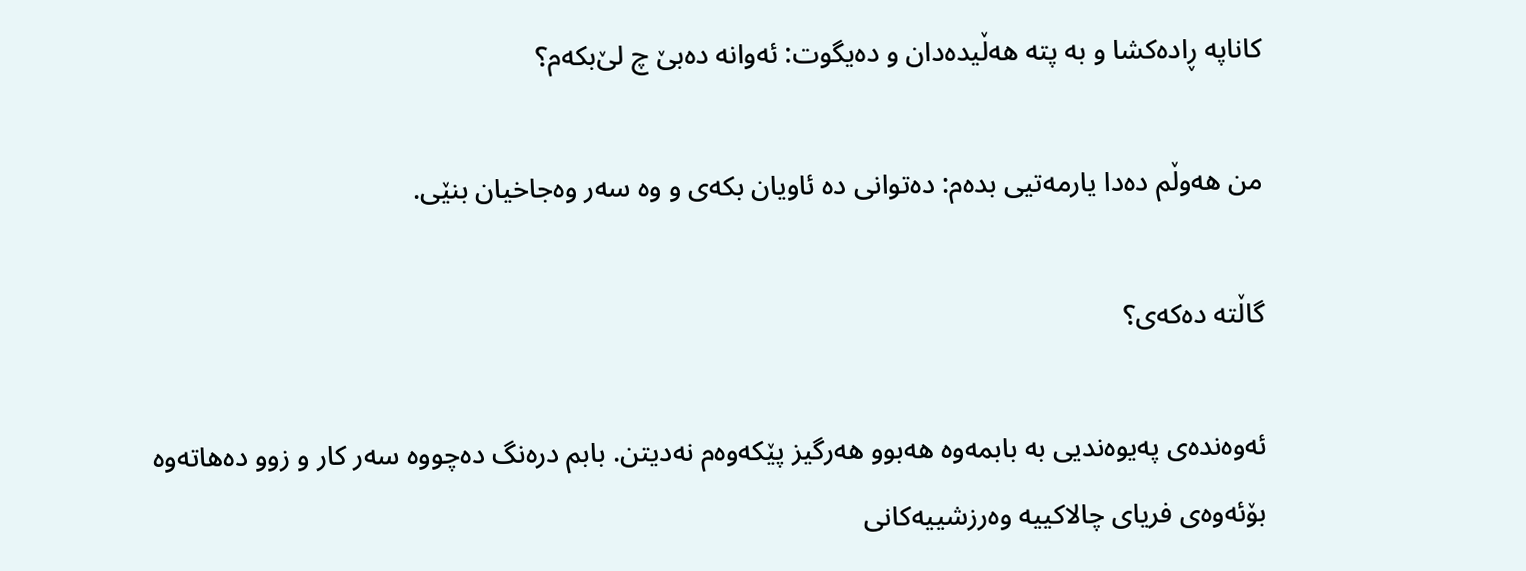کاناپە ڕادەکشا و بە پتە هەڵیدەدان و دەیگوت: ئەوانە دەبێ چ لێ‌بکەم؟

من هەوڵم دەدا یارمەتیی بدەم: دەتوانی دە ئاویان بکەی و وە سەر وەجاخیان بنێی.

گاڵتە دەکەی؟

ئەوەندەی پەیوەندیی بە بابمەوە هەبوو هەرگیز پێکەوەم نەدیتن. بابم درەنگ دەچووە سەر کار و زوو دەهاتەوە بۆئەوەی فریای چالاکییە وەرزشییەکانی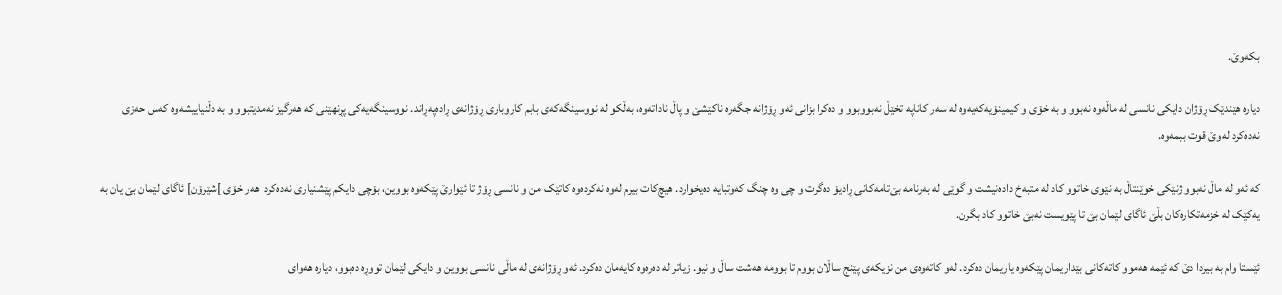بکەوێ.

دیارە هێندێک ڕۆژان دایکی نانسی لە ماڵەوە نەبوو و بە خۆی و کیمینۆیەکەیەوە لە سەر کاناپە تخێڵ نەبووبوو و دەکرا بزانی ئەو ڕۆژانە جگەرە ناکێشێ و پاڵ ناداتەوە، بەڵکو لە نووسینگەکەی بابم کاروباری ڕۆژانەی ڕادەپەڕاند. نووسینگەیەکی پڕنهێنی کە هەرگیز نەمدیتبوو و بە دڵنیاییشەوە کەس حەزی نەدەکرد لەوێ قوت ببمەوە.

کە ئەو لە ماڵ نەبوو ژنێکی خوێنتاڵ بە نێوی خاتوو کاد لە متبەخ دادەنیشت و گوێی لە بەرنامە بێ‌تامەکانی ڕادیۆ دەگرت و چی وە چنگ کەوتبایە دەیخوارد. هیچ‌کات بیرم لەوە نەکردەوە کاتێک من و نانسی ڕۆژ تا ئێوارێ پێکەوە بووین، بۆچی دایکم پێشنیاری نەدەکرد  هەر خۆی ]شێرۆن] ئاگای لێمان بێ یان بە یەکێک لە خزمەتکارەکان بڵێ ئاگای لێمان بێ تا پێویست نەبێ خاتوو کاد بگرن.

ئێستا وام بە بیردا دێ کە ئێمە هەموو کاتەکانی بێداریمان پێکەوە یاریمان دەکرد. لەو کاتەوەی من نزیکەی پێنج ساڵان بووم تا بوومە هەشت ساڵ و نیو. زیاتر لە دەرەوە کایەمان دەکرد. ئەو ڕۆژانەی لە ماڵی نانسی بووین و دایکی لێمان تووڕە دەبوو، دیارە هەوای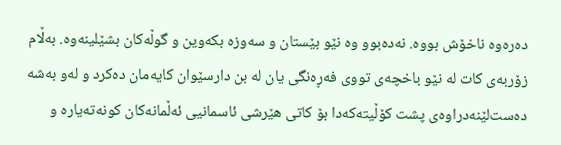دەرەوە ناخۆش بووە. نەدەبوو وە نێو بێستان و سەوزە بکەوین و گوڵەکان بشێلینەوە. بەڵام زۆربەی کات لە نێو باخچەی تووی فەڕەنگی یان لە بن دارسێوان کایەمان دەکرد و لەو بەشە دەست‌لێنەدراوەی پشت کۆڵیتەکەدا بۆ کاتی هێرشی ئاسمانیی ئەڵمانەکان کونەتەیارە و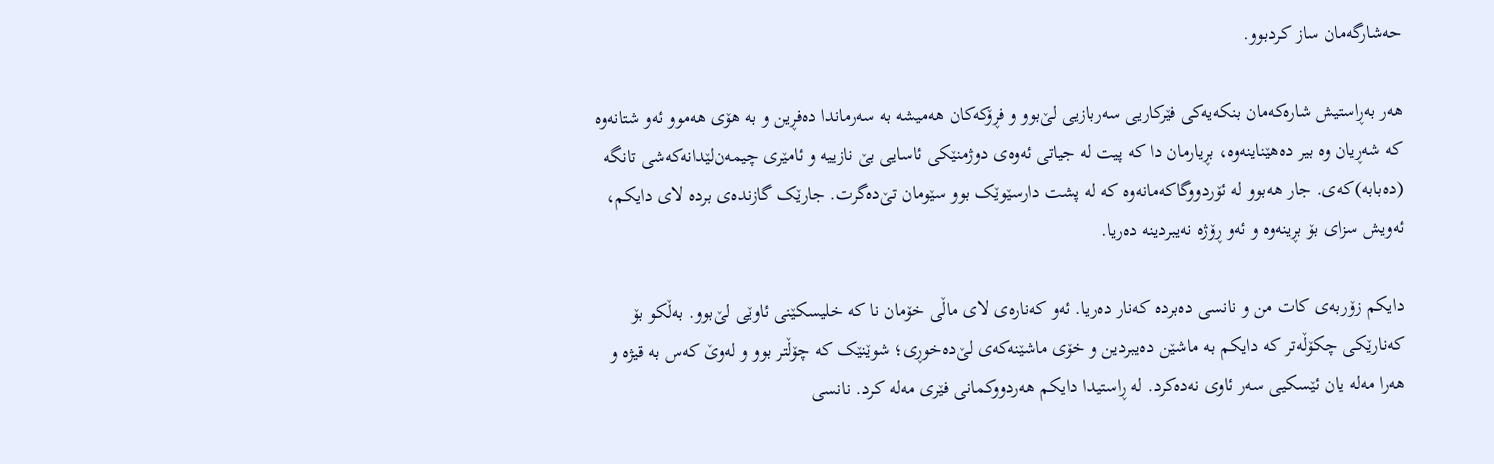حەشارگەمان ساز کردبوو.

هەر بەڕاستیش شارەکەمان بنکەیەکی فێرکاریی سەربازیی لێ‌بوو و فڕۆکەکان هەمیشە بە سەرماندا دەفڕین و بە هۆی هەموو ئەو شتانەوە کە شەڕیان وە بیر دەهێناینەوە، بڕیارمان دا کە پیت لە جیاتی ئەوەی دوژمنێکی ئاسایی بێ نازییە و ئامێری چیمەن‌لێدانەکەشی تانگه‌ (دەبابە)کەی. جار هەبوو لە ئۆردووگاکەمانەوە کە لە پشت دارسێوێک بوو سێومان تێ‌دەگرت. جارێک گازندەی بردە لای دایکم، ئەویش سزای بۆ بڕینەوە و ئەو ڕۆژە نەیبردینە دەریا.

دایکم زۆربەی کات من و نانسی دەبردە کەنار دەریا. ئەو کەنارەی لای ماڵی خۆمان نا کە خلیسکێنی ئاوێی لێ‌بوو. بەڵکو بۆ کەنارێکی چکۆڵەتر کە دایکم بە ماشێن دەیبردین و خۆی ماشێنەکەی لێ‌دەخوڕی؛ شوێنێک کە چۆڵتر بوو و لەوێ کەس بە قیژە و هەرا مەلە یان ئێسکیی سەر ئاوی نەدەکرد. لە ڕاستیدا دایکم هەردووکمانی فێری مەلە کرد. نانسی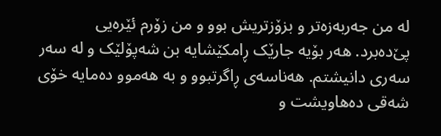لە من جەربەزەتر و بزۆزتریش بوو و من زۆرم ئێرەیی پێ‌دەبرد. هەر بۆیە جارێک ڕامکێشایە بن شەپۆلێک و لە سەر سەری دانیشتم. هەناسەی ڕاگرتبوو و بە هەموو دەمایە خۆی شەقی دەهاویشت و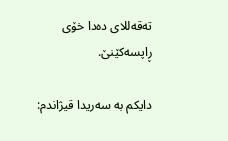تەقەللای دەدا خۆی ڕاپسەکێنێ.

دایکم بە سەریدا قیژاندم: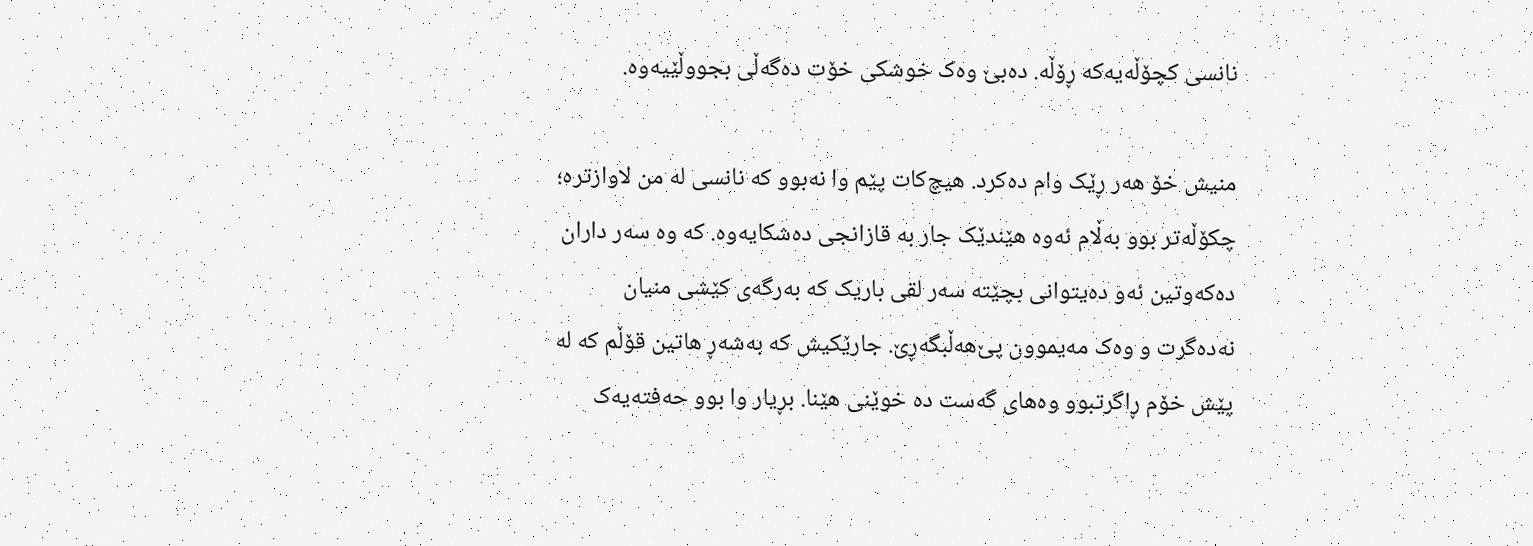نانسی کچۆڵەیەکە ڕۆڵە. دەبێ وەک خوشکی خۆت دەگەڵی بجووڵێیەوە.

منیش خۆ هەر ڕێک وام دەکرد. هیچ‌کات پێم وا نەبوو کە نانسی لە من لاوازترە؛ چکۆڵەتر بوو بەڵام ئەوە هێندێک جار بە قازانجی دەشکایەوە. کە وە سەر داران دەکەوتین ئەو دەیتوانی بچێتە سەر لقی باریک کە بەرگەی کێشی منیان نەدەگرت و وەک مەیموون پێ‌هەڵبگەڕێ. جارێکیش کە بەشەڕ هاتین قۆڵم کە لە پێش خۆم ڕاگرتبوو وەهای گەست دە خوێنی هێنا. بڕیار وا بوو حەفتەیەک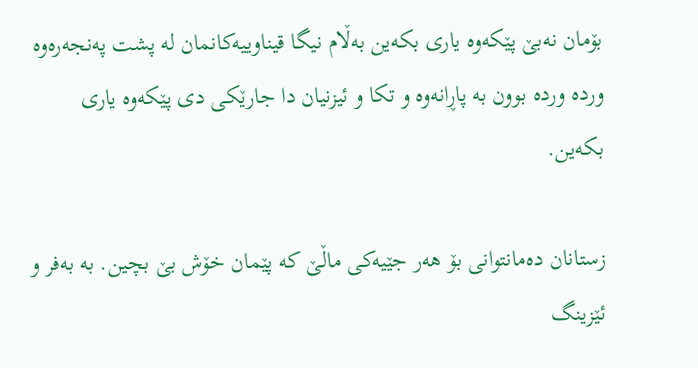بۆمان نەبێ پێکەوە یاری بکەین بەڵام نیگا قیناوییەکانمان لە پشت پەنجەرەوە وردە وردە بوون بە پاڕانەوە و تکا و ئیزنیان دا جارێکی دی پێکەوە یاری بکەین.

زستانان دەمانتوانی بۆ هەر جێیەکی ماڵێ کە پێمان خۆش بێ بچین. بە بەفر و ئێزینگ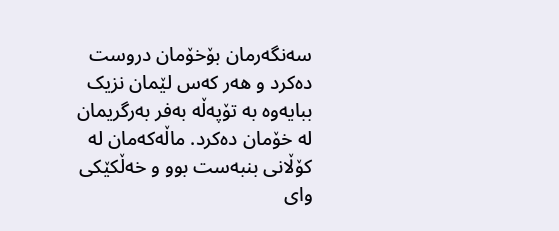سەنگەرمان بۆخۆمان دروست دەکرد و هەر کەس لێمان نزیک ببایەوە بە تۆپەڵە بەفر بەرگریمان لە خۆمان دەکرد. ماڵەکەمان لە کۆڵانی بنبەست بوو و خەڵکێکی وای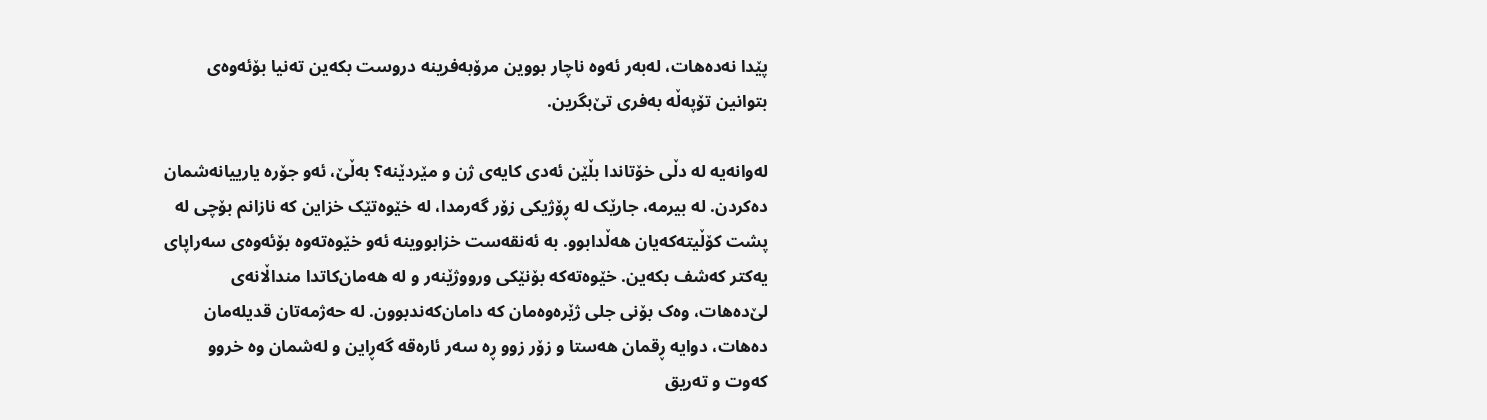پێدا نەدەهات، لەبەر ئەوە ناچار بووین مرۆبەفرینە دروست بکەین تەنیا بۆئەوەی بتوانین تۆپەڵە بەفری تێ‌بگرین.

لەوانەیە لە دڵی خۆتاندا بڵێن ئەدی کایەی ژن و مێردێنە؟ بەڵێ، ئەو جۆرە یارییانەشمان دەکردن. لە بیرمە، جارێک لە ڕۆژیکی زۆر گەرمدا، لە خێوەتێک خزاین کە نازانم بۆچی لە پشت کۆڵیتەکەیان هەڵدابوو. بە ئەنقەست خزابووینە ئەو خێوەتەوە بۆئەوەی سەراپای یەکتر کەشف بکەین. خێوەتەکە بۆنێکی ورووژێنەر و لە هەمان‌کاتدا منداڵانەی لێ‌دەهات، وەک بۆنی جلی ژێرەوەمان کە دامان‌کەندبوون. لە حەژمەتان قدیلەمان دەهات، دوایە ‌ڕقمان هەستا و زۆر زوو ڕە سەر ئارەقە گەڕاین و لەشمان وە خروو کەوت و تەریق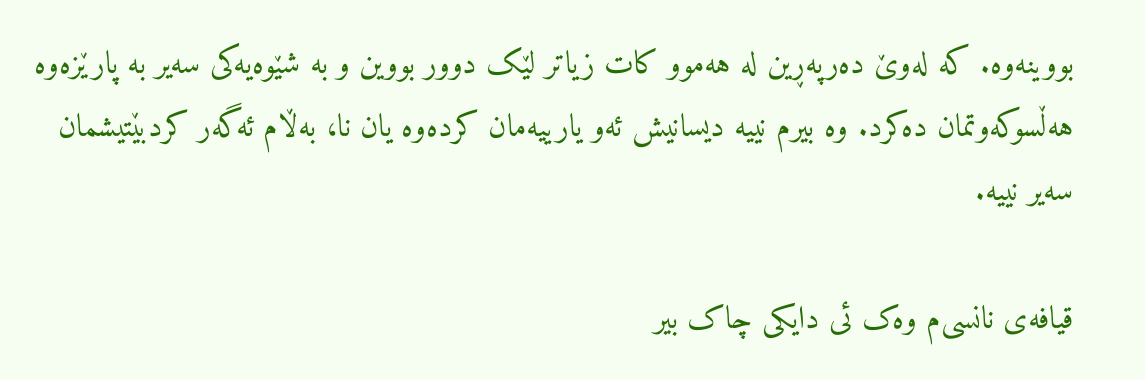بووینەوە. کە لەوێ دەرپەڕین لە هەموو کات زیاتر لێک دوور بووین و بە شێوەیەکی سەیر بە پارێزەوە هەڵسوکەوتمان دەکرد. وە بیرم نییە دیسانیش ئەو یارییەمان کردەوە یان نا، بەڵام ئەگەر کردبێتیشمان سەیر نییە.

قیافەی نانسی‌م وەک ئی دایکی چاک بیر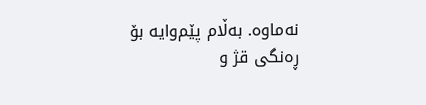نەماوە. بەڵام پێم‌وایە بۆ ڕەنگی قژ و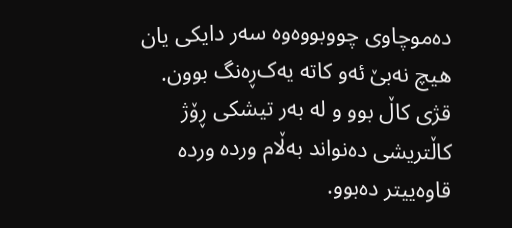دەموچاوی چووبووەوە سەر دایکی یان هیچ نەبێ ئەو کاتە یەک‌ڕەنگ بوون. قژی کاڵ بوو و لە بەر تیشکی ڕۆژ کاڵتریشی دەنواند بەڵام وردە وردە قاوەییتر دەبوو.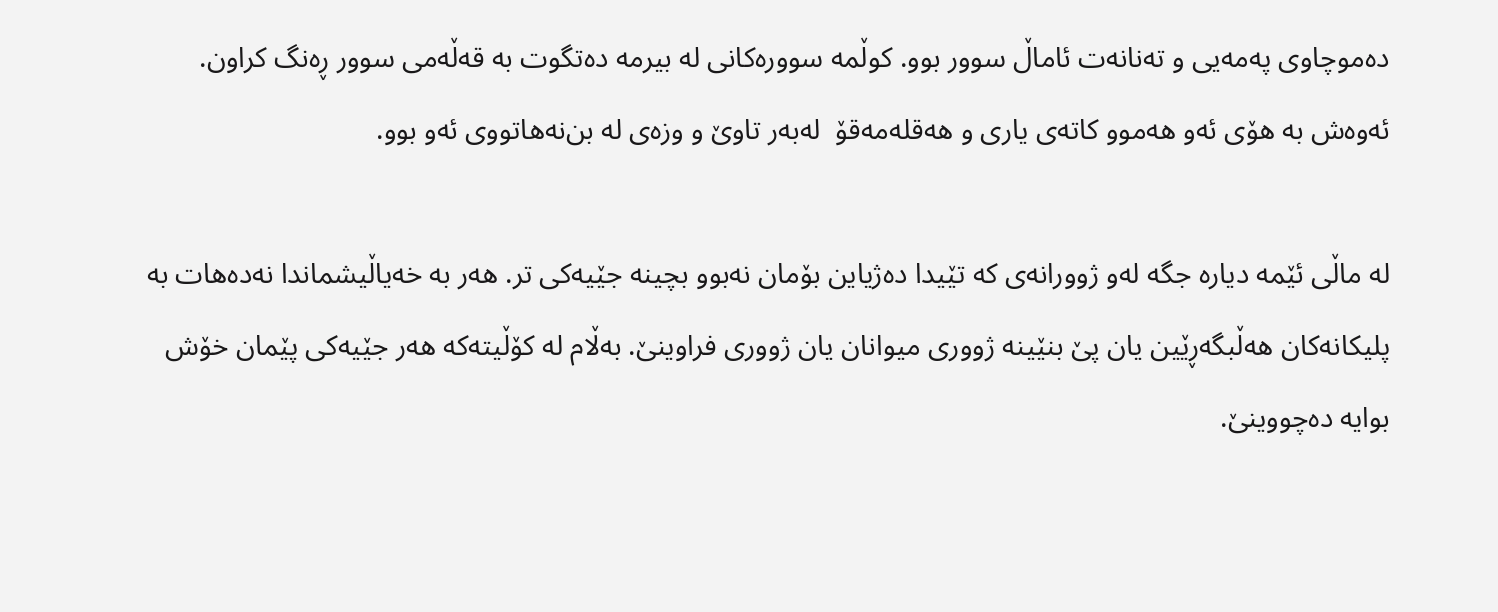دەموچاوی پەمەیی و تەنانەت ئاماڵ سوور بوو. کوڵمە سوورەکانی لە بیرمە دەتگوت بە قەڵەمی سوور ڕەنگ کراون. ئەوەش بە هۆی ئەو هەموو کاتەی یاری و هەقلەمەقۆ  لەبەر تاوێ و وزەی لە بن‌نەهاتووی ئەو بوو.

لە ماڵی ئێمە دیارە جگە لەو ژوورانەی کە تێیدا دەژیاین بۆمان نەبوو بچینە جێیەکی تر. هەر بە خەیاڵیشماندا نەدەهات بە پلیکانەکان هەڵبگەڕێین یان پێ بنێینە ژووری میوانان یان ژووری فراوینێ. بەڵام لە کۆڵیتەکە هەر جێیەکی پێمان خۆش بوایە دەچووینێ.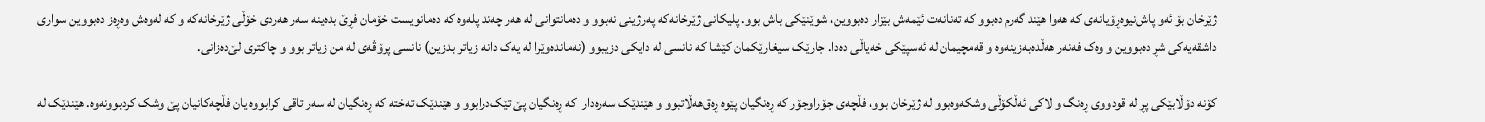ژێرخان بۆ ئەو پاش‌نیوەڕۆیانەی کە هەوا هێند گەرم دەبوو کە تەنانەت ئێمەش بێزار دەبووین، شوێنێکی باش بوو. پلیکانی ژێرخانەکە پەرژینی نەبوو و دەمانتوانی لە هەر چەند پلەوە کە دەمانویست خۆمان فڕێ بدەینە سەر هەردی خۆڵی ژێرخانەکە و کە لەوەش وەڕەز دەبووین سواری داشقەیەکی شڕ دەبووین و وەک فەنەر هەڵدەبەزینەوە و قەمچیمان لە ئەسپێکی خەیاڵی دەدا. جارێک سیغارێکمان کێشا کە نانسی لە دایکی دزیبوو (نەماندەوێرا لە یەک دانە زیاتر بدزین) نانسی پرۆڤەی لە من زیاتر بوو و چاکتری لێ‌دەزانی.

کۆنە دۆڵابێکی پڕ لە قودووی ڕەنگ و لاکی ئەڵکۆڵی وشکەوەبوو لە ژێرخان بوو، فڵچەی جۆراوجۆر کە ڕەنگیان پێوە ڕە‌ق‌هەڵاتبوو و هێندێک سەرەدار  کە ڕەنگیان پێ تێک‌درابوو و هێندێک تەختە کە ڕەنگیان لە سەر تاقی کرابووە یان فڵچەکانیان پێ وشک کردبوونەوە. هێندێک لە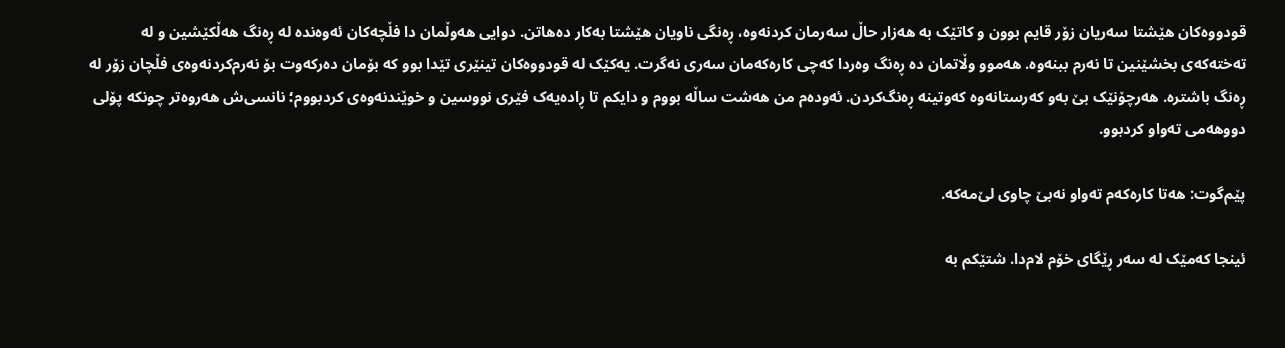قودووەکان هێشتا سەریان زۆر قایم بوون و کاتێک بە هەزار حاڵ سەرمان کردنەوە، ڕەنگی ناویان ‌هێشتا بەکار دەهاتن. دوایی هەوڵمان دا فڵچەکان ئەوەندە لە ڕەنگ هەڵکێشین و لە تەختەکەی بخشێنین تا نەرم ببنەوە. هەموو وڵاتمان دە ڕەنگ وەردا کەچی کارەکەمان سەری نەگرت. یەکێک لە قودووەکان تینێری تێدا بوو کە بۆمان دەرکەوت بۆ نەرم‌کردنەوەی فڵچان زۆر لە ڕەنگ باشترە. هەرچۆنێک بێ بەو کەرستانەوە کەوتینە ڕەنگ‌کردن. ئەودەم من هەشت ساڵە بووم و دایکم تا ڕادەیەک فێری نووسین و خوێندنەوەی کردبووم؛ نانسی‌ش هەروەتر چونکە پۆلی دووهەمی تەواو کردبوو.

پێم‌گوت: هەتا کارەکەم تەواو نەبێ چاوی لێ‌مەکە.

ئینجا کەمێک لە سەر ڕێگای خۆم لام‌دا. شتێکم بە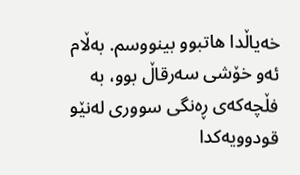خەیاڵدا هاتبوو بینووسم. بەڵام ئەو خۆشی سەرقاڵ بوو، بە فڵچەکەی ڕەنگی سووری لەنێو قودوویەکدا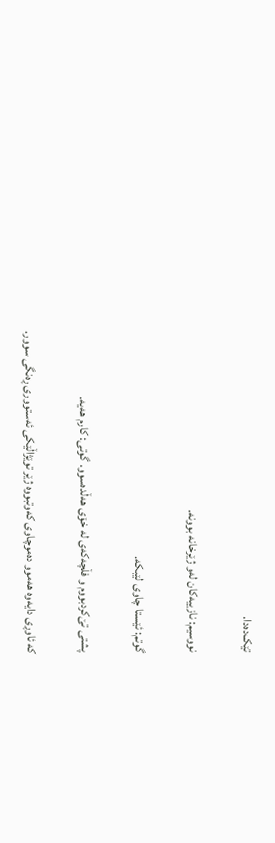تێک‌دەدا.

نووسیم: نازییەکان لەو ژێرخانە بوونە.

گوتم: ئێستا چاوی لێبکە.

پشتی تێ‌کردبووم و فڵچەکەی لە خۆی هەڵدەسوو. گوتی: کارم هەیە.

کە ئاوڕی دایەوە هەموو دەموچاوی کەوتبووە ژێر توێژاڵێکی ئەستووری ڕەنگی سوور.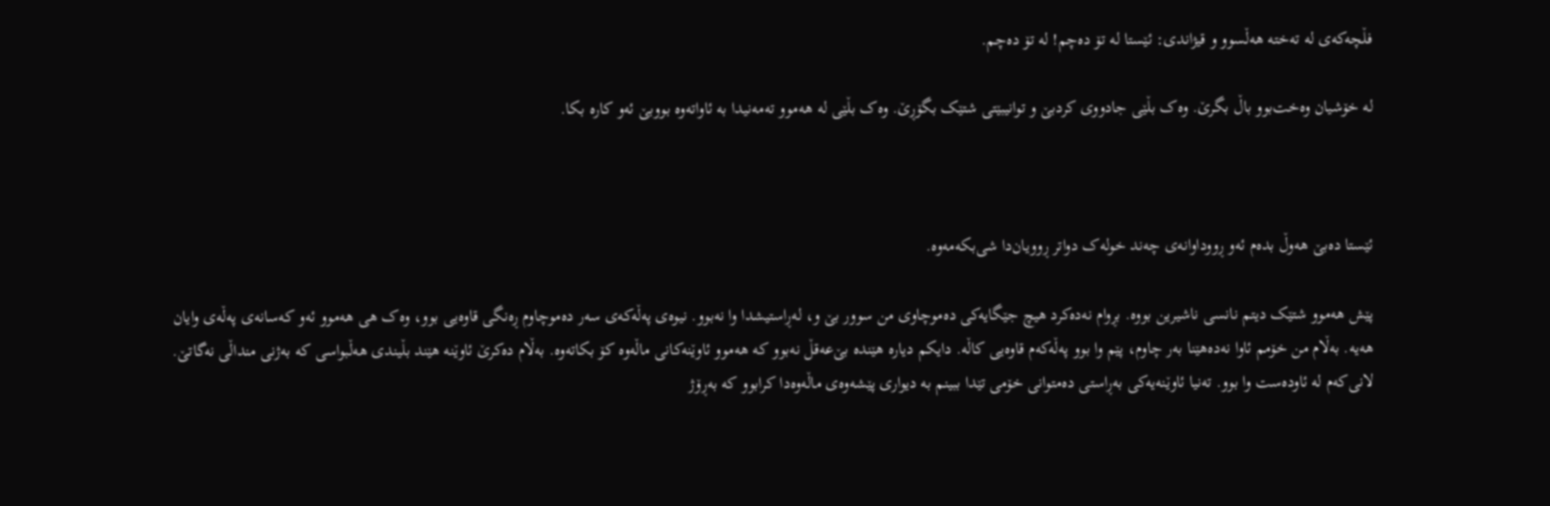فڵچەکەی لە تەختە هەڵسوو و قیژاندی: ئێستا لە تۆ دەچم! لە تۆ دەچم.

لە خۆشیان وەخت‌بوو باڵ بگرێ. وەک بڵێی جادووی کردبێ و توانیبێتی شتێک بگۆڕێ. وەک بڵێی لە هەموو تەمەنیدا بە ئاواتەوە بووبێ ئەو کارە بکا.



ئێستا دەبێ هەوڵ بدەم ئەو ڕووداوانەی چەند خولەک دواتر ڕوویان‌دا شی‌بکەمەوە.

پێش هەموو شتێک دیتم نانسی ناشیرین بووە. بڕوام نەدەکرد هیچ جێگایەکی دەموچاوی من سوور بێ و، لەڕاستیشدا وا نەبوو. نیوەی پەڵەکەی سەر دەموچاوم ڕەنگی قاوەیی بوو، وەک هی هەموو ئەو کەسانەی پەڵەی وایان هەیە. بەڵام من خۆمم ئاوا نەدەهێنا بەر چاوم، پێم وا بوو پەڵەکەم قاوەیی کاڵە. دایکم دیارە هێندە بێ‌عەقڵ نەبوو کە هەموو ئاوێنەکانی ماڵەوە کۆ بکاتەوە. بەڵام دەکرێ ئاوێنە هێند بڵیندی هەڵبواسی کە بەژنی منداڵی نەگاتێ. لانی‌کەم لە ئاودەست وا بوو. تەنیا ئاوێنەیەکی بەڕاستی دەمتوانی خۆمی تێدا ببینم بە دیواری پێشەوەی ماڵەوەدا کرابوو کە بەڕۆژ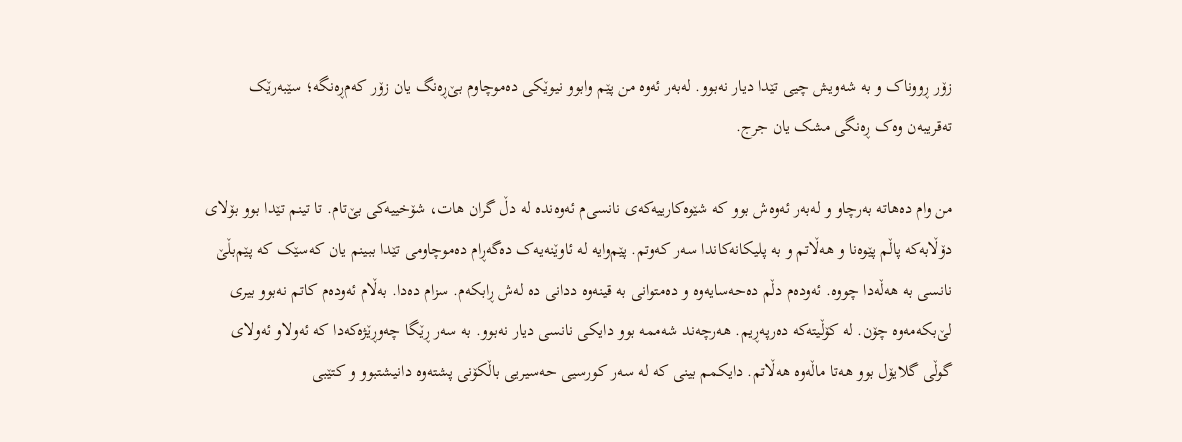زۆر ڕووناک و بە شەویش چیی تێدا دیار نەبوو. لەبەر ئەوە من پێم وابوو نیوێکی دەموچاوم بێ‌ڕەنگ یان زۆر کەم‌ڕەنگە؛ سێبەرێک تەقریبەن وەک ڕەنگی مشک یان جرج.

من وام دەهاتە بەرچاو و لەبەر ئەوەش بوو کە شێوەکارییەکەی نانسی‌م ئەوەندە لە دڵ گران هات، شۆخییەکی بێ‌تام. تا تینم تێدا بوو بۆلای دۆڵابەکە پاڵم پێوەنا و هەڵاتم و بە پلیکانەکاندا سەر کەوتم. پێم‌وایە لە ئاوێنەیەک دەگەڕام دەموچاومی تێدا ببینم یان کەسێک کە پێم‌بڵێ نانسی بە ‌هەڵەدا چووە. ئەودەم دڵم دەحەسایەوە و دەمتوانی بە قینەوە ددانی دە لەش ڕابکەم. سزام دەدا. بەڵام ئەودەم کاتم نەبوو بیری لێ‌بکەمەوە چۆن. لە کۆڵیتەکە دەرپەڕیم. هەرچەند شەممە بوو دایکی نانسی دیار نەبوو. بە سەر ڕێگا چەوڕێژەکەدا کە ئەولاو ئەولای گوڵی گلایۆل بوو هەتا ماڵەوە هەڵاتم. دایکمم بینی کە لە سەر کورسیی حەسیریی باڵکۆنی پشتەوە دانیشتبوو و کتێبی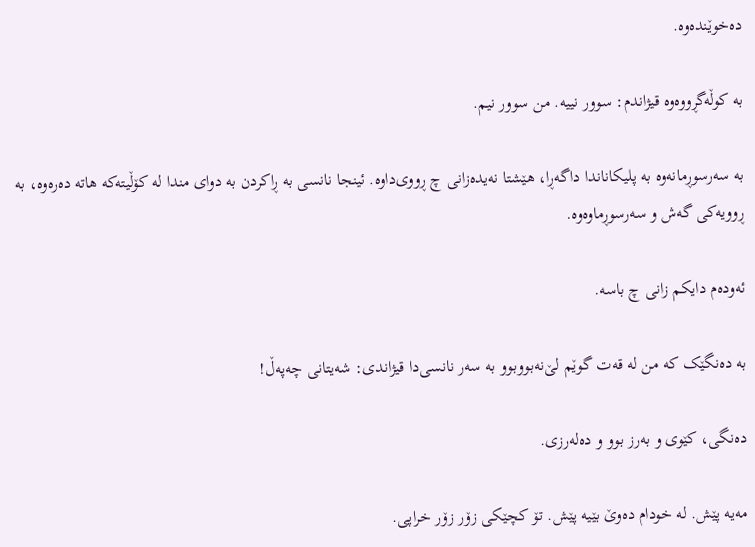دەخوێندەوە.

بە کوڵەگڕووەوە قیژاندم: سوور نییە. من سوور نیم.

بە سەرسوڕمانەوە بە پلیکاناندا داگەڕا، هێشتا نەیدەزانی چ ڕووی‌داوە. ئینجا نانسی بە ڕاکردن بە دوای مندا لە کۆڵیتەکە هاتە دەرەوە، بە ڕوویەکی گەش و سەرسوڕماوەوە.

ئەودەم دایکم زانی چ باسە.

بە دەنگێک کە من لە قەت گوێم لێ‌نەبووبوو بە سەر نانسی‌دا قیژاندی: شەیتانی چەپەڵ!

دەنگی، کێوی و بەرز بوو و دەلەرزی.

مەیە پێش. لە خودام دەوێ بێیە پێش. تۆ کچێکی زۆر زۆر خراپی.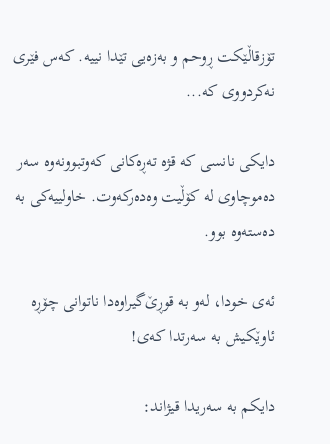تۆزقاڵێکت ڕوحم و بەزەیی تێدا نییە. کەس فێری نەکردووی کە...

دایکی نانسی کە قژە تەڕەکانی کەوتبوونەوە سەر دەموچاوی لە کۆڵیت وەدەرکەوت. خاولییەکی بە دەستەوە بوو.

ئەی خودا، لەو بە قوڕێ‌گیراوەدا ناتوانی چۆڕە ئاوێکیش بە سەرتدا کەی!

دایکم بە سەریدا قیژاند: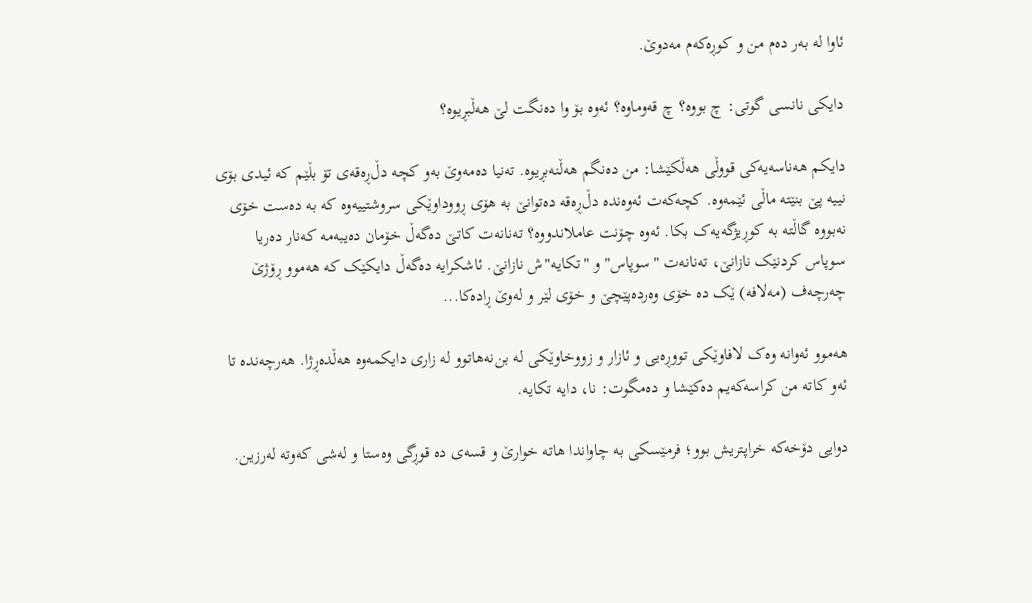ئاوا لە بەر دەم من و کوڕەکەم مەدوێ.

دایکی نانسی گوتی: چ بووە؟ چ قەوماوە؟ ئەوە بۆ وا دەنگت لێ هەڵبڕیوە؟

دایکم هەناسەیەکی قووڵی هەڵکێشا: من دەنگم هەڵنەبڕیوە. تەنیا دەمەوێ بەو کچە دڵ‌ڕەقەی تۆ بڵێم کە ئیدی بۆی نییە پێ بنێتە ماڵی ئێمەوە. کچەکەت ئەوەندە دڵ‌ڕەقە دەتوانێ بە هۆی ڕووداوێکی سروشتییەوە کە بە دەست خۆی نەبووە گاڵتە بە کوڕیژگەیەک بکا. ئەوە چۆنت عاملاندووە؟ تەنانەت کاتێ دەگەڵ خۆمان دەیبەمە کەنار دەریا سوپاس کردنێک نازانێ، تەنانەت "سوپاس" و "تکایە"ش نازانێ. ئاشکرایە دەگەڵ دایکێک کە هەموو ڕۆژێ چەرچەف (مەلافە) ێک دە خۆی وەردەپێچێ و خۆی لێر و لەوێ ڕادەکا...

هەموو ئەوانە وەک لافاوێکی تووڕەیی و ئازار و زووخاوێکی لە بن‌نەهاتوو لە زاری دایکمەوە هەڵدەڕژا. هەرچەندە تا ئەو کاتە من کراسەکەیم دەکێشا و دەمگوت: نا، دایە تکایە.

دوایی دۆخەکە خراپتریش بوو؛ فرمێسکی بە چاواندا هاتە خوارێ و قسەی دە قوڕگی وەستا و لەشی کەوتە لەرزین.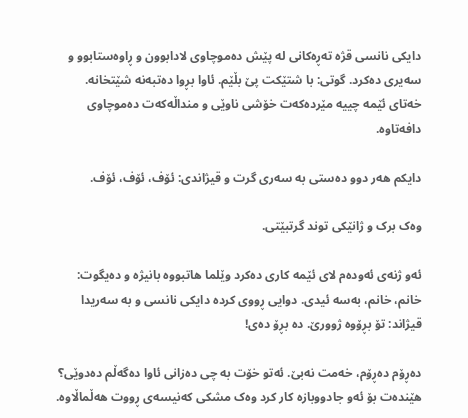دایکی نانسی قژە تەڕەکانی لە پێش دەموچاوی لادابوون و ڕاوەستابوو و سەیری دەکرد. گوتی: با شتێکت پێ بڵێم. ئاوا بڕوا دەتبەنە شێتخانە. خەتای ئێمە چییە مێردەکەت خۆشی ناوێی و منداڵەکەت دەموچاوی دافەتاوە.

دایکم هەر دوو دەستی بە سەری گرت و قیژاندی: ئۆف، ئۆف، ئۆف.

وەک برک و ژانێکی توند گرتبێتی.

ئەو ژنەی ئەودەم لای ئێمە کاری دەکرد وێلما هاتبووە بانیژە و دەیگوت: خانم، خانم، بەسە ئیدی. دوایی ڕووی کردە دایکی نانسی و بە سەریدا قیژاند: تۆ بڕۆوە ژوورێ. دە بڕۆ دەی!

دەڕۆم دەڕۆم، خەمت نەبێ. ئەتو خۆت بە چی دەزانی ئاوا دەگەڵم دەدوێی؟ هێندەت بۆ ئەو جادووبازە کار کرد وەک مشکی کەنیسەی ڕووت هەڵماڵاوە.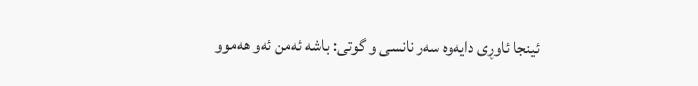ئینجا ئاوڕی دایەوە سەر نانسی و گوتی: باشە ئەمن ئەو هەموو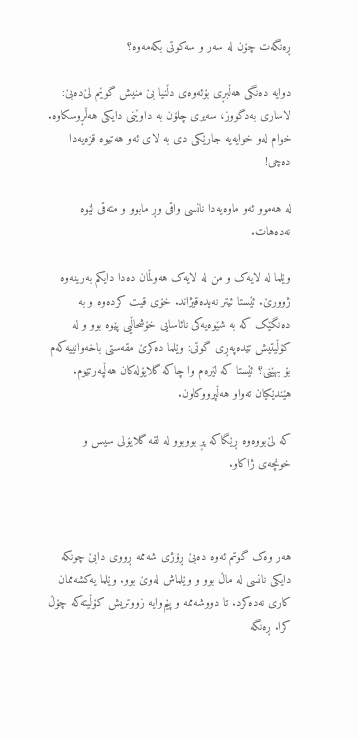ڕەنگەت چۆن لە سەر و سەکوتی بکەمەوە؟

دوایە دەنگی هەڵبڕی بۆئەوەی دڵنیا بێ منیش گوێم لێ‌دەبێ: لاساری بەدگووز، سەیری چلۆن بە داوێنی دایکی هەڵڕوسکاوە. خوام لەو خوایەیە جارێکی دی بە لای ئەو هەتیوە قزەیەدا دەچی!

لە هەموو ئەو ماوەیەدا نانسی واقی وڕ مابوو و متەقی لێوە نەدەهات.

وێلما لە لایەک و من لە لایەک هەوڵمان دەدا دایکم بەرینەوە ژوورێ. ئێستا ئیتر نەیدەقیژاند. خۆی قیت کردەوە و بە دەنگێک کە بە شێوەیەکی نائاسایی خۆشحاڵیی پێوە بوو و لە کۆڵیتیش تێدەپەڕی گوتی: وێلما دەکرێ مقەستی باخەوانییەکەم بۆ بهێنی؟ ئێستا کە لێرەم وا چاکە گلایۆلەکان هەڵپەرتێوم. هێندێکیان تەواو هەڵپرووکاون.

کە لێ‌بووەوە ڕێگاکە پڕ بووبوو لە لقە گلایۆلی سیس و خونچەی ژاکاو.



هەر وەک گوتم ئەوە دەبێ ڕۆژی شەممە ڕووی‌ دابێ چونکە دایکی نانسی لە ماڵ بوو و وێلماش لەوێ بوو. وێلما یەکشەممان کاری نەدەکرد. تا دووشەممە و پێم‌وایە زووتریش کۆڵیتەکە چۆڵ کرا. ڕەنگە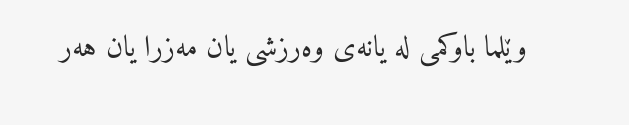وێلما باوکمی لە یانەی وەرزشی یان مەزرا یان هەر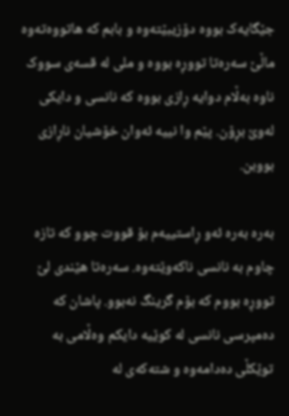جێگایەک بووە دۆزیبێتەوە و بابم کە هاتووەتەوە ماڵێ سەرەتا تووڕە بووە و ملی لە قسەی سووک ناوە بەڵام دوایە ڕازی بووە کە نانسی و دایکی لەوێ بڕۆن. پێم وا نییە ئەوان خۆشیان ناڕازی بووبن.

بەرە بەرە ئەو ڕاستییەم بۆ قووت چوو کە تازە چاوم بە نانسی ناکەوێتەوە. سەرەتا هێندی لێ تووڕە بووم کە بۆم گرینگ نەبوو. پاشان کە دەمپرسی نانسی لە کوێیە دایکم وەڵامی بە توێکڵی دەدامەوە و شتەکەی لە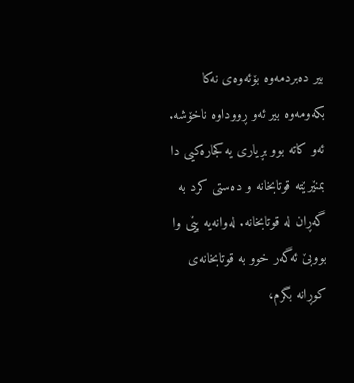بیر دەبردمەوە بۆئەوەی نەکا بکەومەوە بیر ئەو ڕووداوە ناخۆشە. ئەو کاتە بوو بڕیاری یەکجارەکیی دا بمنێرێتە قوتابخانە و دەستی کرد بە گەڕان لە قوتابخانە. لەوانەیە پێی وا بووبێ ئەگەر خوو بە قوتابخانەی کوڕانە بگرم،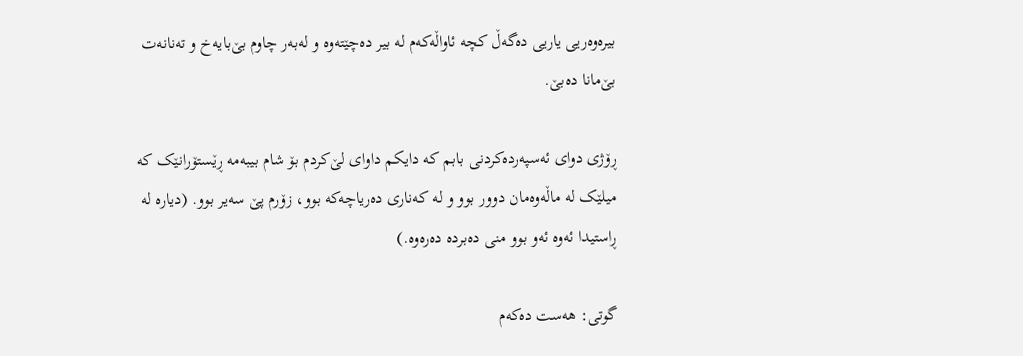بیرەوەریی یاریی دەگەڵ کچە ئاواڵەکەم لە بیر دەچێتەوە و لەبەر چاوم بێ‌بایەخ و تەنانەت بێ‌مانا دەبێ.

ڕۆژی دوای ئەسپەردەکردنی بابم کە دایکم داوای لێ‌کردم بۆ شام بیبەمە ڕێستۆرانێک کە میلێک لە ماڵەوەمان دوور بوو و لە کەناری دەریاچەکە بوو، زۆرم پێ سەیر بوو. (دیارە لە ڕاستیدا ئەوە ئەو بوو منی دەبردە دەرەوە.)

گوتی: هەست دەکەم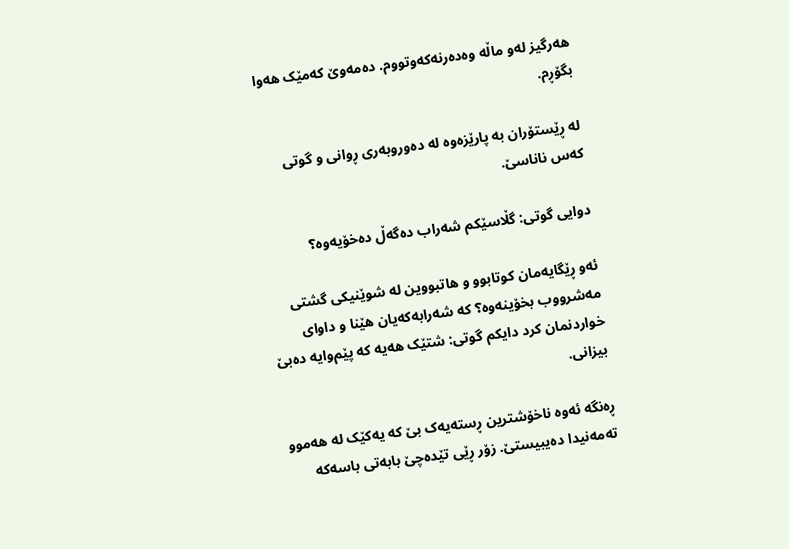هەرگیز لەو ماڵە وەدەرنەکەوتووم. دەمەوێ کەمێک هەوا بگۆڕم.

لە ڕێستۆران بە پارێزەوە لە دەوروبەری ڕوانی و گوتی کەس ناناسێ.

دوایی گوتی: گڵاسێکم شەراب دەگەڵ دەخۆیەوە؟

ئەو ڕێگایەمان کوتابوو و هاتبووین لە شوێنیکی گشتی مەشرووب بخۆینەوە؟ کە شەرابەکەیان هێنا و داوای خواردنمان کرد دایکم گوتی: شتێک هەیە کە پێم‌وایە دەبێ بیزانی.

ڕەنگە ئەوە ناخۆشترین ڕستەیەک بێ کە یەکێک لە هەموو تەمەنیدا دەیبیستێ. زۆر ڕێی تێدەچێ بابەتی باسەکە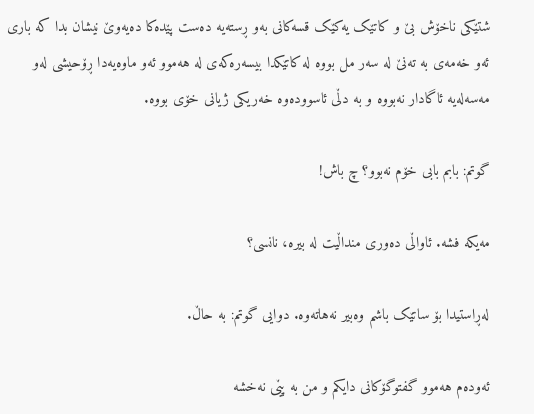شتێکی ناخۆش بێ و کاتێک یەکێک قسەکانی بەو ڕستەیە دەست پێدەکا دەیەوێ نیشان بدا کە باری ئەو خەمەی بە تەنێ لە سەر مل بووە لە کاتێکدا بیسەرەکەی لە هەموو ئەو ماوەیەدا ڕۆحیشی لەو مەسەلەیە ئاگادار نەبووە و بە دڵی ئاسوودەوە خەریکی ژیانی خۆی بووە.

گوتم: بابم بابی خۆم نەبوو؟ چ باش!

مەیکە فشە. ئاواڵی دەوری منداڵیت لە بیرە، نانسی؟

لەڕاستیدا بۆ ساتێک باشم وەبیر نەهاتەوە. دوایی گوتم: بە حاڵ.

ئەودەم هەموو گفتوگۆکانی دایکم و من بە پێی نەخشە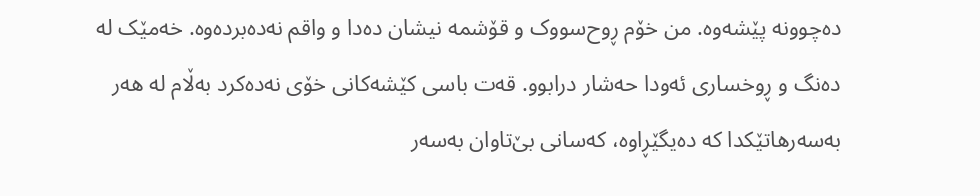دەچوونە پێشەوە. من خۆم ڕوح‌سووک و قۆشمە نیشان دەدا و واقم نەدەبردەوە. خەمێک لە دەنگ و ڕوخساری ئەودا حەشار درابوو. قەت باسی کێشەکانی خۆی نەدەکرد بەڵام لە هەر بەسەرهاتێکدا کە دەیگێڕاوە، کەسانی بێ‌تاوان بەسەر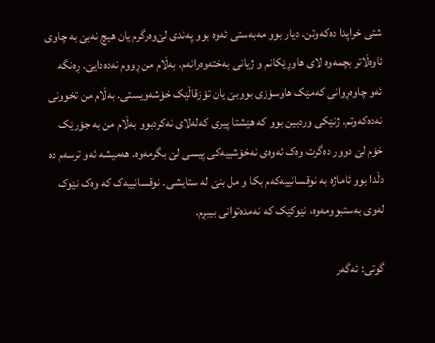شتی خراپدا دەکەوتن. دیار بوو مەبەستی ئەوە بوو پەندی لێ‌وەرگرم یان هیچ نەبێ بە چاوی ئاوەڵاتر بچمەوە لای هاوڕێکانم و ژیانی بەختەوەرانەم. بەڵام من ڕووم نەدەدایێ. ڕەنگە ئەو چاوەڕوانی کەمێک هاوسۆزی بووبێ یان تۆزقاڵێک خۆشەویستی. بەڵام من تخوونی نەدەکەوتم. ژنێکی وردبین بوو کە هێشتا پیری کەلەلای نەکردبوو بەڵام من بە جۆرێک خۆم لێ دوور دەگرت وەک ئەوەی نەخۆشییەکی پیسی لێ بگرمەوە. هەمیشە ئەو ترسەم دە دڵدا بوو ئاماژە بە نوقسانییەکەم بکا و مل بنێ لە ستایشی. نوقسانییەک کە وەک نێوک لەوی بەستبوومەوە، نێوکێک کە نەمدەتوانی بیبڕم.

گوتی: ئەگەر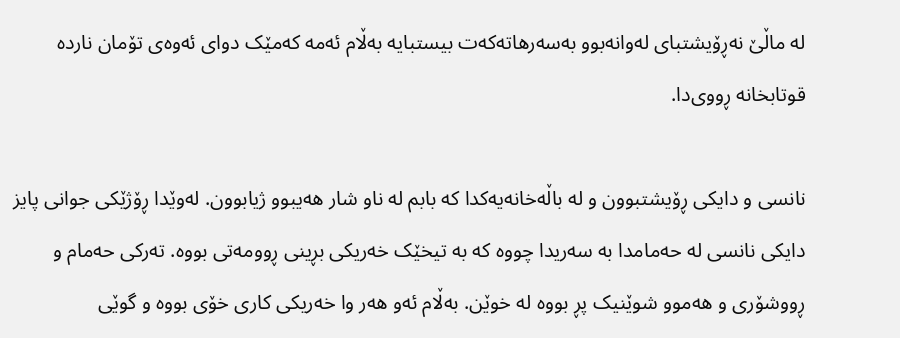لە ماڵێ نەڕۆیشتبای لەوانەبوو بەسەرهاتەکەت بیستبایە بەڵام ئەمە کەمێک دوای ئەوەی تۆمان ناردە قوتابخانە ڕووی‌دا.

نانسی و دایکی ڕۆیشتبوون و لە باڵەخانەیەکدا کە بابم لە ناو شار هەیبوو ژیابوون. لەوێدا ڕۆژێکی جوانی پایز دایکی نانسی لە حەمامدا بە سەریدا چووە کە بە تیخێک خەریکی بڕینی ڕوومەتی بووە. تەرکی حەمام و ڕووشۆری و هەموو شوێنیک پڕ بووە لە خوێن. بەڵام ئەو هەر وا خەریکی کاری خۆی بووە و گوێی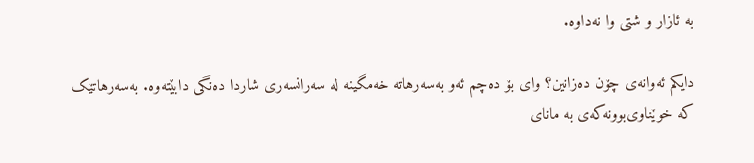بە ئازار و شتی وا نەداوە.

دایکم ئەوانەی چۆن دەزانین؟ وای بۆ دەچم ئەو بەسەرهاتە خەمگینە لە سەرانسەری شاردا دەنگی دابێتەوە. بەسەرهاتێک کە خوێناوی‌بوونەکەی بە مانای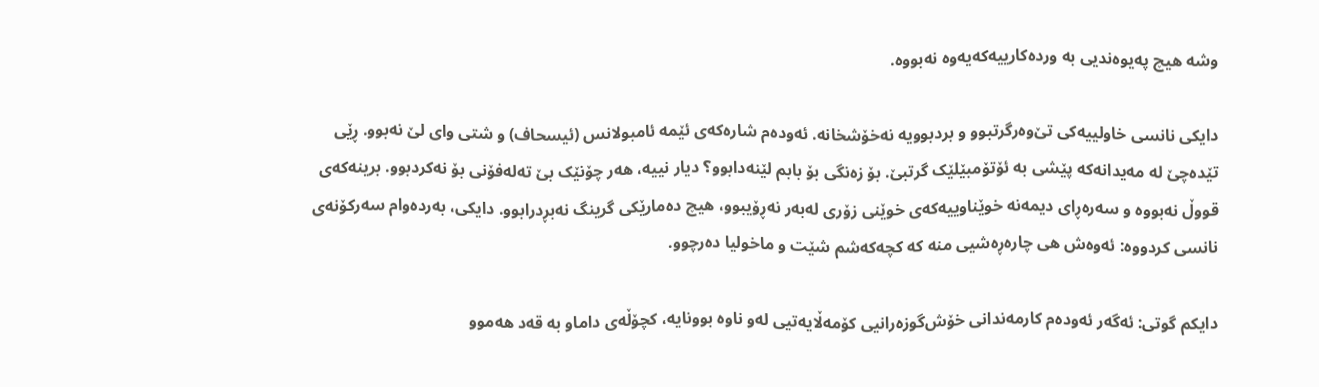وشە هیچ پەیوەندیی بە وردەکارییەکەیەوە نەبووە.

دایکی نانسی خاولییەکی تێ‌وەرگرتبوو و بردبوویە نەخۆشخانە. ئەودەم شارەکەی ئێمە ئامبولانس (ئیسحاف) و شتی وای لێ نەبوو. ڕێی تێدەچێ لە مەیدانەکە پێشی بە ئۆتۆمبێلێک گرتبێ. بۆ زەنگی بۆ بابم لێنەدابوو؟ دیار نییە، هەر چۆنێک بێ تەلەفۆنی بۆ نەکردبوو. برینەکەی قووڵ نەبووە و سەرەڕای دیمەنە خوێناوییەکەی خوێنی زۆری لەبەر نەڕۆیبوو، هیچ دەمارێکی گرینگ نەبڕدرابوو. دایکی، بەردەوام سەرکۆنەی نانسی کردووە: ئەوەش هی چارەڕەشیی منە کە کچەکەشم شێت و ماخولیا دەرچوو.

دایکم گوتی: ئەگەر ئەودەم کارمەندانی خۆش‌گوزەرانیی کۆمەڵایەتیی لەو ناوە بوونایە، کچۆڵەی داماو بە قەد هەموو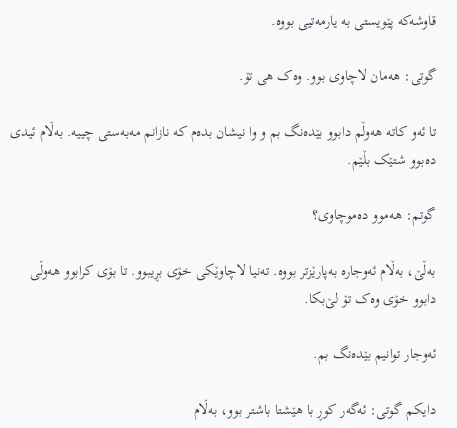قاوشەکە پێویستی بە یارمەتیی بووە.

گوتی: هەمان لاچاوی بوو. وەک هی تۆ.

تا ئەو کاتە هەوڵم دابوو بێدەنگ بم و وا نیشان بدەم کە نازانم مەبەستی چییە. بەڵام ئیدی دەبوو شتێک بڵێم.

گوتم: هەموو دەموچاوی؟

بەڵێ، بەڵام ئەوجارە بەپارێزتر بووە. تەنیا لاچاوێکی خۆی بڕیبوو. تا بۆی کرابوو هەوڵی دابوو خۆی وەک تۆ لێ‌بکا.

ئەوجار توانیم بێدەنگ بم.

دایکم گوتی: ئەگەر کوڕ با هێشتا باشتر بوو، بەڵام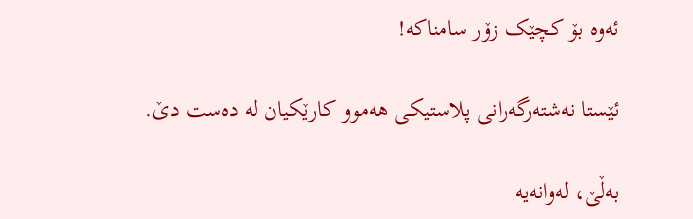ئەوە بۆ کچێک زۆر سامناکە!

ئێستا نەشتەرگەرانی پلاستیکی هەموو کارێکیان لە دەست دێ.

بەڵێ، لەوانەیە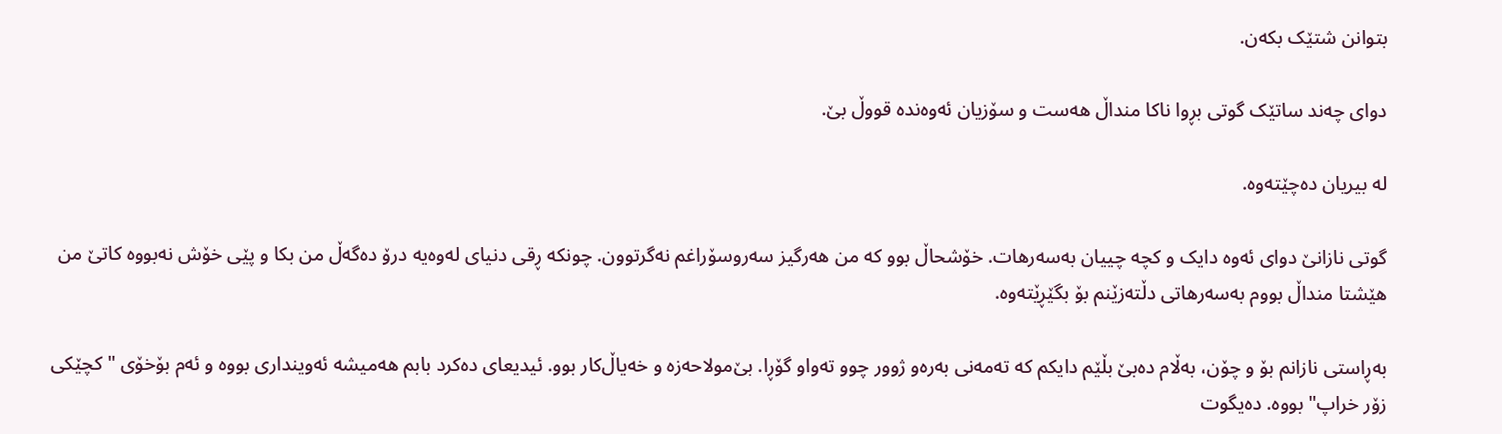بتوانن شتێک بکەن.

دوای چەند ساتێک گوتی بڕوا ناکا منداڵ هەست و سۆزیان ئەوەندە قووڵ بێ.

لە بیریان دەچێتەوە.

گوتی نازانێ دوای ئەوە دایک و کچە چییان بەسەرهات. خۆشحاڵ بوو کە من هەرگیز سەروسۆراغم نەگرتوون. چونکە ڕقی دنیای لەوەیە درۆ دەگەڵ من بکا و پێی خۆش نەبووە کاتێ من هێشتا منداڵ بووم بەسەرهاتی دڵتەزێنم بۆ بگێڕێتەوە.

بەڕاستی نازانم بۆ و چۆن، بەڵام دەبێ بڵێم دایکم کە تەمەنی بەرەو ژوور چوو تەواو گۆڕا. بێ‌مولاحەزە و خەیاڵ‌کار بوو. ئیدیعای دەکرد بابم هەمیشە ئەوینداری بووە و ئەم بۆخۆی "کچێکی زۆر خراپ" بووە. دەیگوت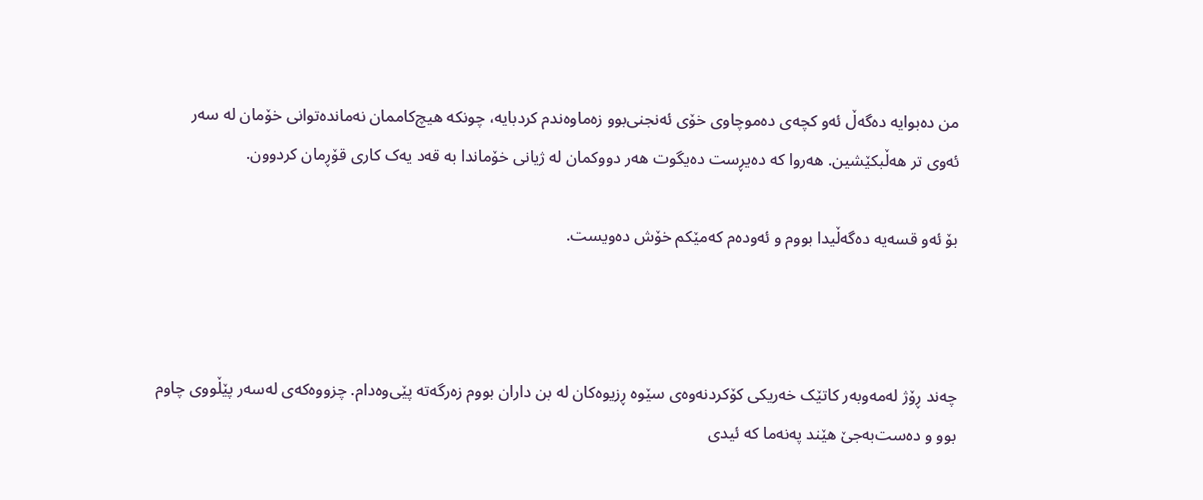من دەبوایە دەگەڵ ئەو کچەی دەموچاوی خۆی ئەنجنی‌بوو زەماوەندم کردبایە، چونکە هیچ‌کاممان نەماندەتوانی خۆمان لە سەر ئەوی تر هەڵبکێشین. هەروا کە دەیڕست دەیگوت هەر دووکمان لە ژیانی خۆماندا بە قەد یەک کاری قۆڕمان کردوون.

بۆ ئەو قسەیە دەگەڵیدا بووم و ئەودەم کەمێکم خۆش دەویست.



چەند ڕۆژ لەمەوبەر کاتێک خەریکی کۆکردنەوەی سێوە ڕزیوەکان لە بن داران بووم زەرگەتە پێی‌وەدام. چزووەکەی لەسەر پێڵووی چاوم بوو و دەست‌بەجێ هێند پەنەما کە ئیدی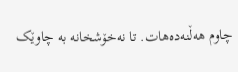چاوم هەڵنەدەهات. تا نەخۆشخانە بە چاوێک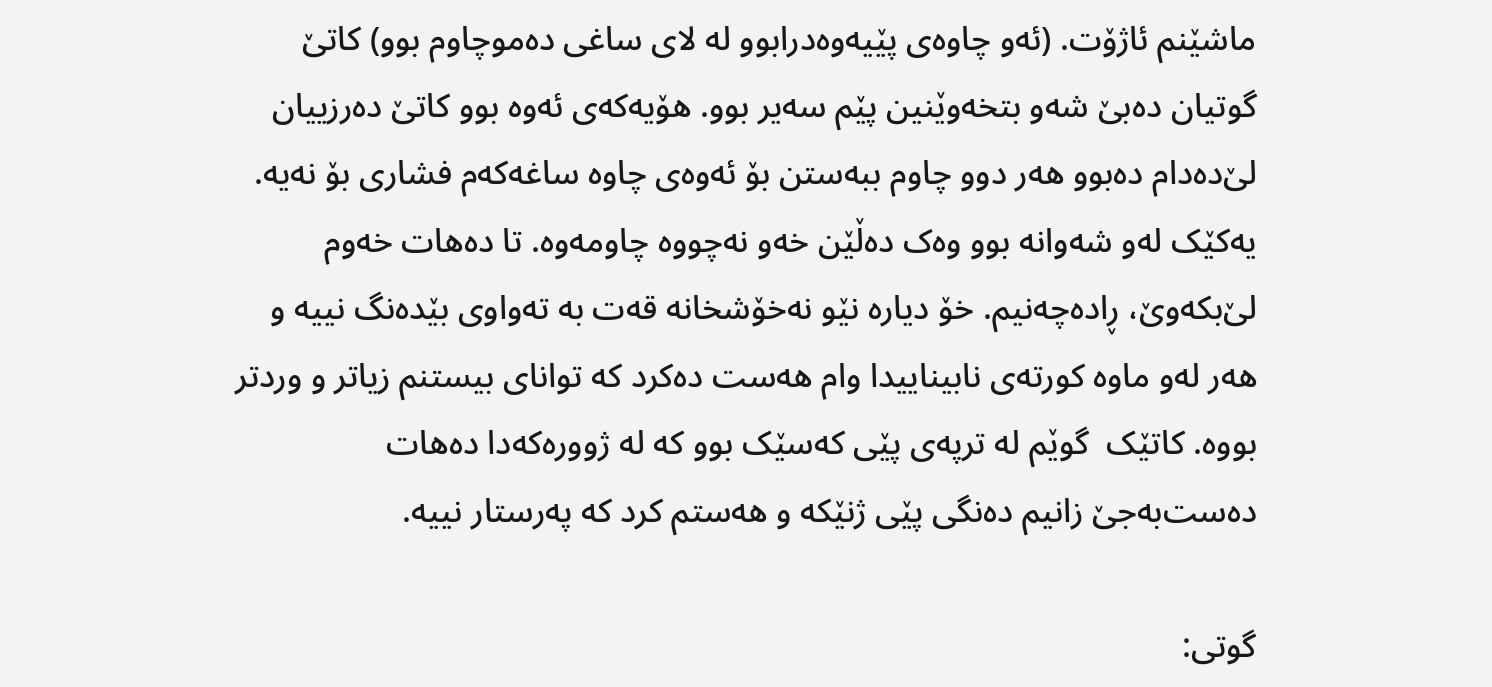ماشێنم ئاژۆت. (ئەو چاوەی پێیەوەدرابوو لە لای ساغی دەموچاوم بوو) کاتێ گوتیان دەبێ شەو بتخەوێنین پێم سەیر بوو. هۆیەکەی ئەوە بوو کاتێ دەرزییان لێ‌دەدام دەبوو هەر دوو چاوم ببەستن بۆ ئەوەی چاوە ساغەکەم فشاری بۆ نەیە. یەکێک لەو شەوانە بوو وەک دەڵێن خەو نەچووە چاومەوە. تا دەهات خەوم لێ‌بکەوێ، ڕادەچەنیم. خۆ دیارە نێو نەخۆشخانە قەت بە تەواوی بێدەنگ نییە و هەر لەو ماوە کورتەی نابیناییدا وام هەست دەکرد کە توانای بیستنم زیاتر و وردتر بووە. کاتێک  گوێم لە ترپەی پێی کەسێک بوو کە لە ژوورەکەدا دەهات دەست‌بەجێ زانیم دەنگی پێی ژنێکە و هەستم کرد کە پەرستار نییە.

گوتی: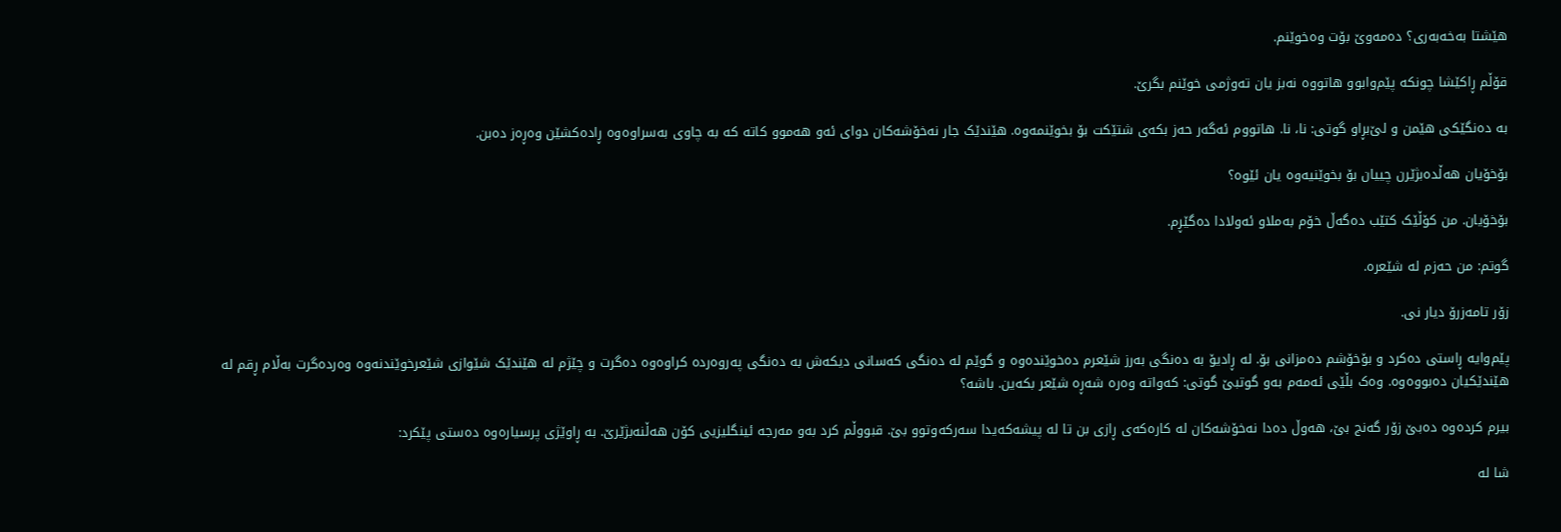هێشتا بەخەبەری؟ دەمەوێ بۆت وەخوێنم.

قۆڵم ڕاکێشا چونکە پێم‌وابوو هاتووە نەبز یان تەوژمی خوێنم بگرێ.

بە دەنگێکی هێمن و لێ‌بڕاو گوتی: نا، نا. هاتووم ئەگەر حەز بکەی شتێکت بۆ بخوێنمەوە. هێندێک جار نەخۆشەکان دوای ئەو هەموو کاتە کە بە چاوی بەسراوەوە ڕادەکشێن وەڕەز دەبن.

بۆخۆیان هەڵدەبژێرن چییان بۆ بخوێنیەوە یان ئێوە؟

بۆخۆیان. من کۆڵێک کتێب دەگەڵ خۆم بەملاو ئەولادا دەگێڕم.

گوتم: من حەزم لە شێعرە.

زۆر تامەزرۆ دیار نی.

پێم‌وایە ڕاستی دەکرد و بۆخۆشم دەمزانی بۆ. لە ڕادیۆ بە دەنگی بەرز شێعرم دەخوێندەوە و گوێم لە دەنگی کەسانی دیکەش بە دەنگی پەروەردە کراوەوە دەگرت و چێژم لە هێندێک شێوازی شێعرخوێندنەوە وەردەگرت بەڵام ڕقم لە هێندێکیان دەبووەوە. وەک بڵێی ئەمەم بەو گوتبێ گوتی: کەواتە وەرە شەڕە شێعر بکەین. باشە؟

بیرم کردەوە دەبێ زۆر گەنج بێ، هەوڵ دەدا نەخۆشەکان لە کارەکەی ڕازی بن تا لە پیشەکەیدا سەرکەوتوو بێ. قبووڵم کرد بەو مەرجە ئینگلیزیی کۆن هەڵنەبژێرێ. بە ڕاوێژی پرسیارەوە دەستی پێکرد:

شا لە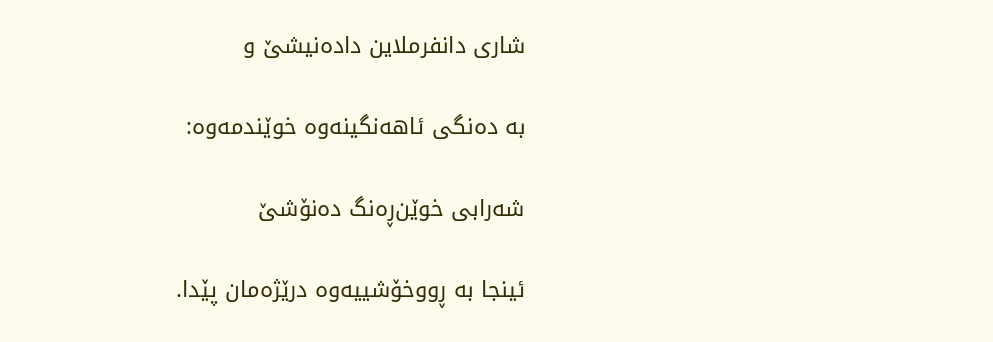شاری دانفرملاین دادەنیشێ و

بە دەنگی ئاهەنگینەوە خوێندمەوە:

شەرابی خوێن‌ڕەنگ دەنۆشێ

ئینجا بە ڕووخۆشییەوە درێژەمان پێدا.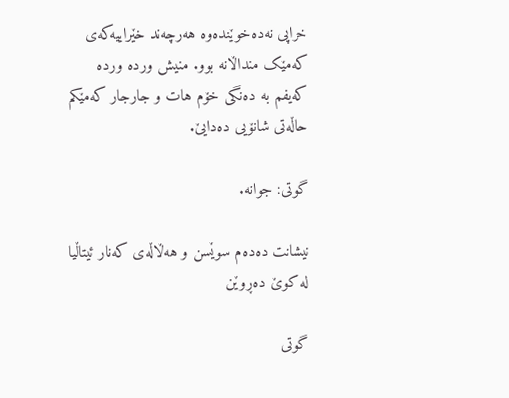خراپی نەدەخوێندەوە هەرچەند خێراییەکەی کەمێک منداڵانە بوو. منیش وردە وردە کەیفم بە دەنگی خۆم هات و جارجار کەمێکم حاڵەتی شانۆیی دەدایێ.

گوتی: جوانە.

نیشانت دەدەم سوێسن و هەڵاڵەی کەنار ئیتاڵیا لە کوێ دەڕوێن

گوتی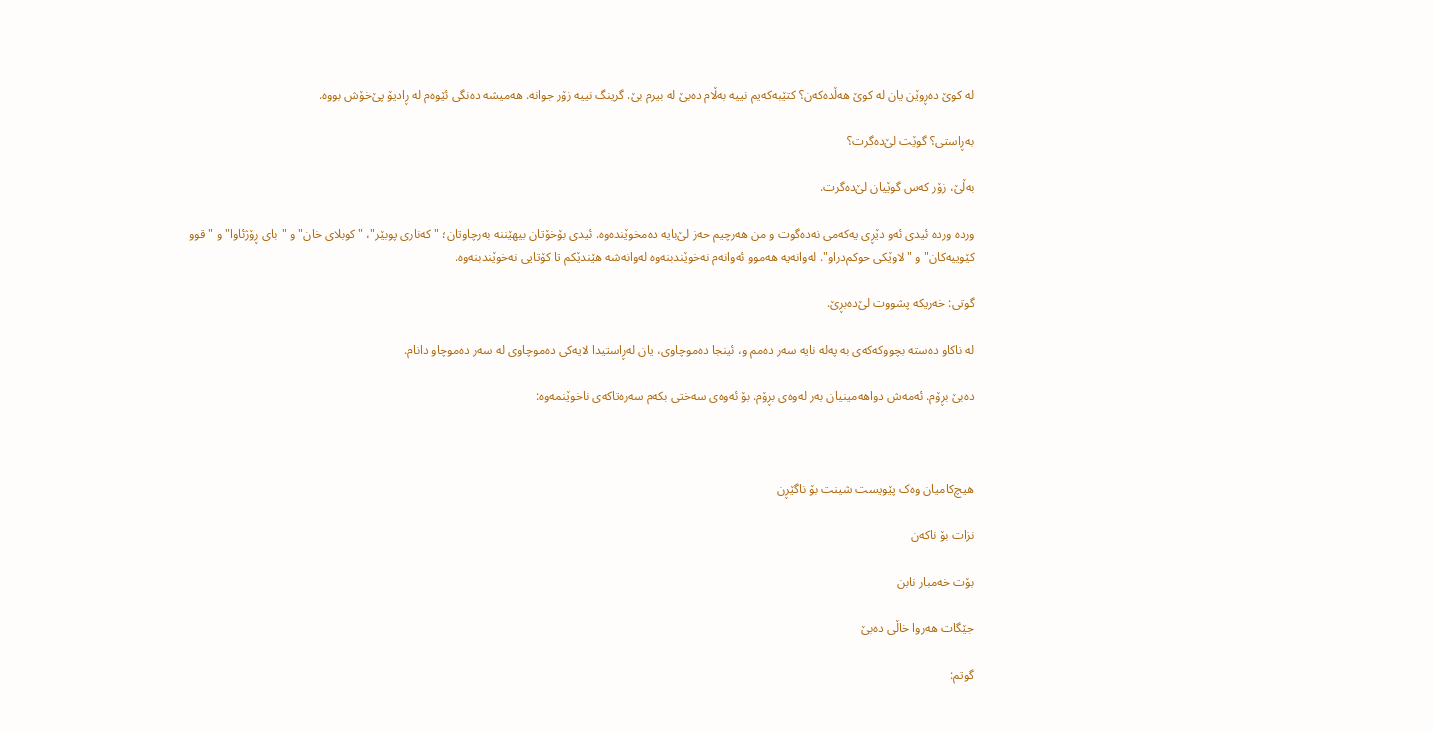لە کوێ دەڕوێن یان لە کوێ هەڵدەکەن؟ کتێبەکەیم نییە بەڵام دەبێ لە بیرم بێ. گرینگ نییە زۆر جوانە. هەمیشە دەنگی ئێوەم لە ڕادیۆ پێ‌خۆش بووە.

بەڕاستی؟ گوێت لێ‌دەگرت؟

بەڵێ، زۆر کەس گوێیان لێ‌دەگرت.

وردە وردە ئیدی ئەو دێڕی یەکەمی نەدەگوت و من هەرچیم حەز لێ‌بایە دەمخوێندەوە. ئیدی بۆخۆتان بیهێننە بەرچاوتان؛ "کەناری پوبێر"، "کوبلای خان" و "بای ڕۆژئاوا" و "قوو کێوییەکان" و "لاوێکی حوکم‌دراو". لەوانەیە هەموو ئەوانەم نەخوێندبنەوە لەوانەشە هێندێکم تا کۆتایی نەخوێندبنەوە.

گوتی: خەریکە پشووت لێ‌دەبڕێ.

لە ناکاو دەستە بچووکەکەی بە پەلە نایە سەر دەمم و، ئینجا دەموچاوی، یان لەڕاستیدا لایەکی دەموچاوی لە سەر دەموچاو دانام.

دەبێ بڕۆم. ئەمەش دواهەمینیان بەر لەوەی بڕۆم. بۆ ئەوەی سەختی بکەم سەرەتاکەی ناخوێنمەوە:



هیچ‌کامیان وەک پێویست شینت بۆ ناگێڕن

نزات بۆ ناکەن

بۆت خەمبار نابن

جێگات هەروا خاڵی دەبێ

گوتم: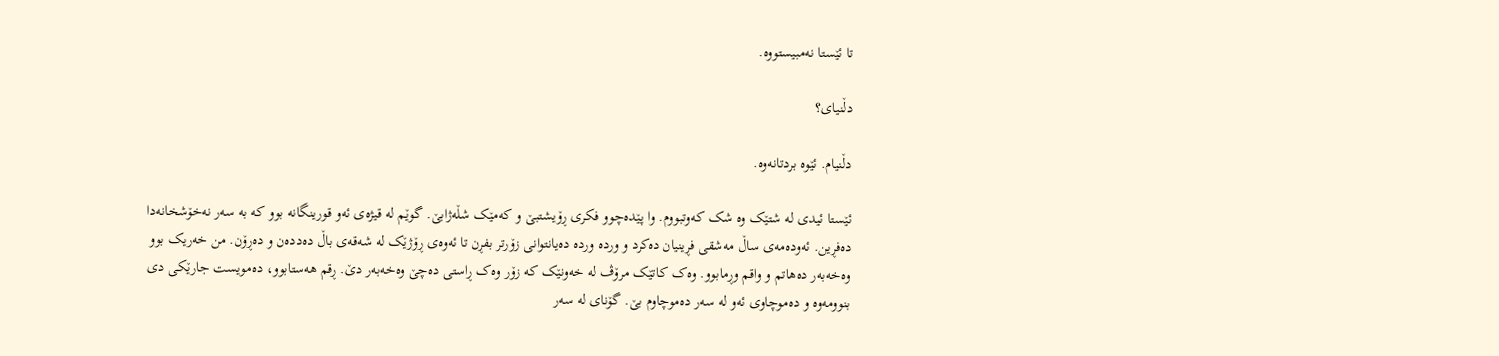تا ئێستا نەمبیستووە.

دڵنیای؟

دڵنیام. ئێوە بردتانەوە.

ئێستا ئیدی لە شتێک وە شک کەوتبووم. وا پێدەچوو فکری ڕۆیشتبێ و کەمێک شڵەژابێ. گوێم لە قیژەی ئەو قورینگانە بوو کە بە سەر نەخۆشخانەدا دەفڕین. ئەودەمەی ساڵ مەشقی فڕینیان دەکرد و وردە وردە دەیانتوانی زۆرتر بفڕن تا ئەوەی ڕۆژێک لە شەقەی باڵ دەددەن و دەڕۆن. من خەریک بوو وەخەبەر دەهاتم و واقم وڕمابوو. وەک کاتێک مرۆڤ لە خەونێک کە زۆر وەک ڕاستی دەچێ وەخەبەر دێ. ڕقم هەستابوو، دەمویست جارێکی دی بنوومەوە و دەموچاوی ئەو لە سەر دەموچاوم بێ. گۆنای لە سەر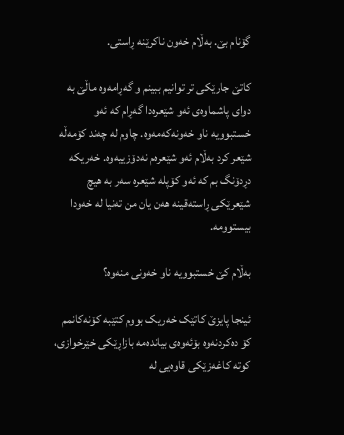گۆنام بێ. بەڵام خەون ناکرێنە ڕاستی.

کاتێ جارێکی تر توانیم ببینم و گەڕامەوە ماڵێ بە دوای پاشماوەی ئەو شێعرەدا گەڕام کە ئەو خستبوویە ناو خەونەکەمەوە. چاوم لە چەند کۆمەڵە شێعر کرد بەڵام ئەو شێعرەم نەدۆزییەوە. خەریکه‌ دڕدۆنگ بم کە ئەو کۆپلە شێعرە سەر بە هیچ شێعرێکی ڕاستەقینە هەن یان من تەنیا لە خەودا بیستوومە.

بەڵام کێ خستبوویە ناو خەونی منەوە؟

ئینجا پایزێ کاتێک خەریک بووم کتێبە کۆنەکانمم کۆ دەکردنەوە بۆئەوەی بیاندەمە بازاڕێکی خێرخوازی، کوتە کاغەزێکی قاوەیی لە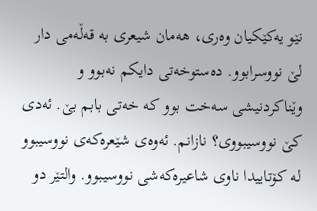نێو یەکێکیان وەری، هەمان شیعری بە قەڵەمی دار لێ نووسرابوو. دەستوخەتی دایکم نەبوو و وێناکردنیشی سەخت بوو کە خەتی بابم بێ. ئەدی کێ نووسیبووی؟ نازانم. ئەوەی شێعرەکەی نووسیبوو لە کۆتاییدا ناوی شاعیرەکەشی نووسیبوو. والتێر دو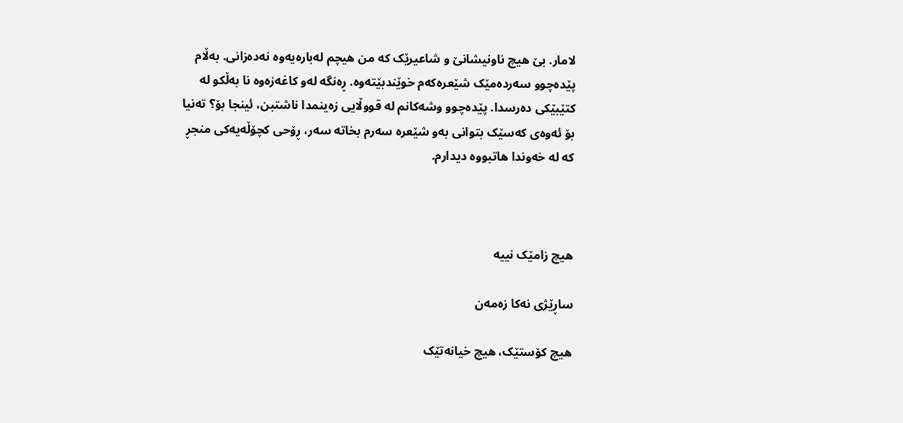لامار. بێ هیچ ناونیشانێ و شاعیرێک کە من هیچم لەبارەیەوە نەدەزانی. بەڵام پێدەچوو سەردەمێک شێعرەکەم خوێندبێتەوە. ڕەنگە لەو کاغەزەوە نا بەڵکو لە کتێبێکی دەرسدا. پێدەچوو وشەکانم لە قووڵایی زەینمدا ناشتبن، ئینجا بۆ؟ تەنیا بۆ ئەوەی کەسێک بتوانی بەو شێعرە سەرم بخاتە سەر، ڕۆحی کچۆڵەیەکی منجڕ کە لە خەوندا هاتبووە دیدارم.



هیچ زامێک نییە

ساڕێژی نەکا زەمەن

هیچ کۆستێک، هیچ خیانەتێک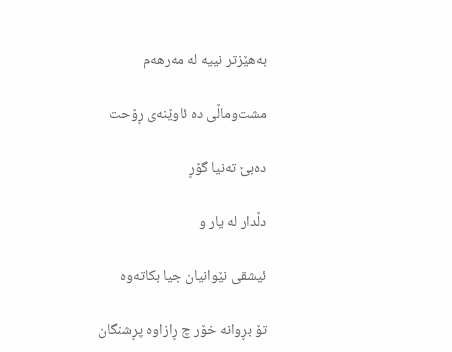بەهێزتر نییە لە مەرهەم

مشت‌وماڵی دە ئاوێنەی ڕۆحت

دەبێ تەنیا گۆڕ

دڵدار لە یار و

ئیشقی نێوانیان جیا بکاتەوە

تۆ بڕوانە خۆر چ ڕازاوە پڕشنگان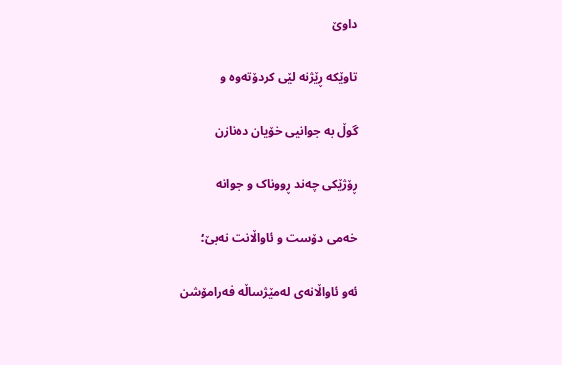داوێ

تاوێکە ڕێژنە لێی کردۆتەوە و

گوڵ بە جوانیی خۆیان دەنازن

ڕۆژێکی چەند ڕووناک و جوانە

خەمی دۆست و ئاواڵانت نەبێ؛

ئەو ئاواڵانەی لەمێژساڵە فەرامۆشن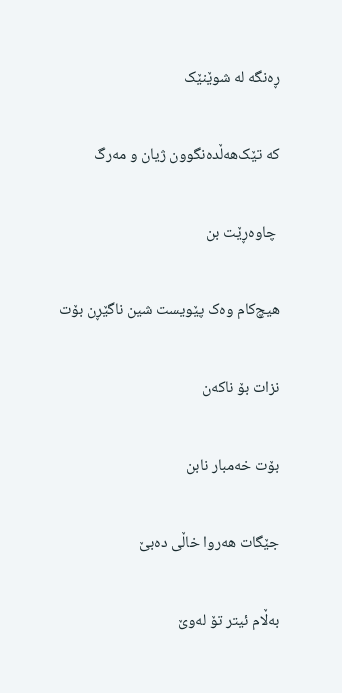ڕەنگە لە شوێنێک

کە تێک‌‌هەڵدەنگوون ژیان و مەرگ

 چاوەڕێت بن

هیچ‌کام وەک پێویست شین ناگێڕن بۆت

نزات بۆ ناکەن

بۆت خەمبار نابن

جێگات هەروا خاڵی دەبێ

بەڵام ئیتر تۆ لەوێ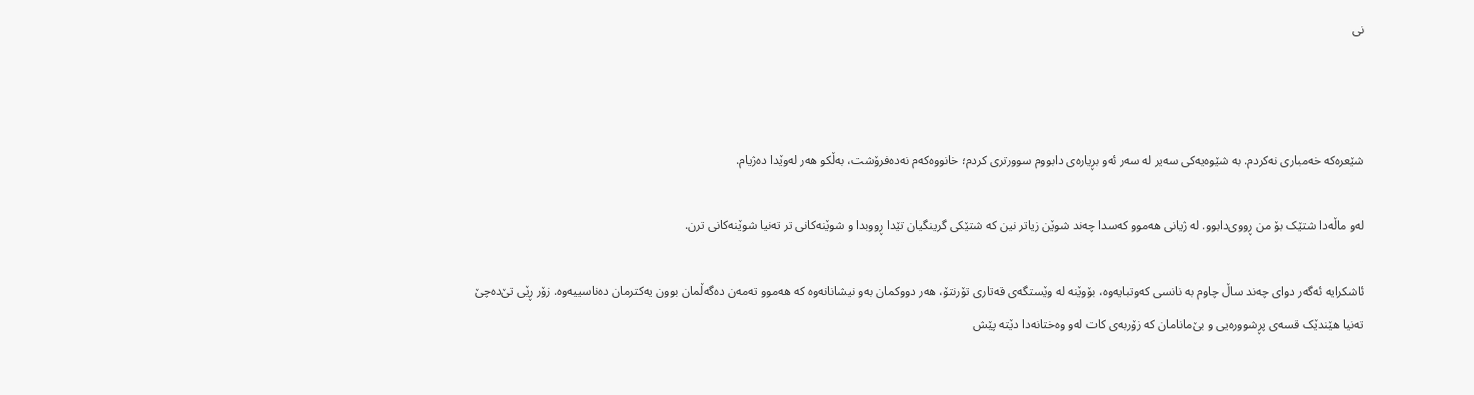نی



شێعرەکە خەمباری نەکردم. بە شێوەیەکی سەیر لە سەر ئەو بڕیارەی دابووم سوورتری کردم؛ خانووەکەم نەدەفرۆشت، بەڵکو هەر لەوێدا دەژیام.

لەو ماڵەدا شتێک بۆ من ڕووی‌دابوو. لە ژیانی هەموو کەسدا چەند شوێن زیاتر نین کە شتێکی گرینگیان تێدا ڕووبدا و شوێنەکانی تر تەنیا شوێنەکانی ترن.

ئاشکرایە ئەگەر دوای چەند ساڵ چاوم بە نانسی‌ کەوتبایەوە، بۆوێنە لە وێستگەی قەتاری تۆرنتۆ، هەر دووکمان بەو نیشانانەوە کە هەموو تەمەن دەگەڵمان بوون یەکترمان دەناسییەوە. زۆر ڕێی تێ‌دەچێ تەنیا هێندێک قسەی پڕشوورەیی و بێ‌مانامان کە زۆربەی کات لەو وەختانەدا دێتە پێش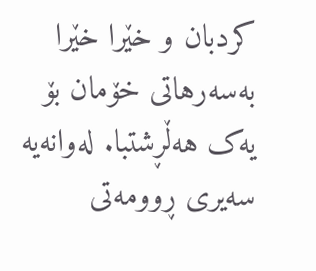کردبان و خێرا خێرا بەسەرهاتی خۆمان بۆ یەک هەڵڕشتبا. لەوانەیە سەیری ڕوومەتی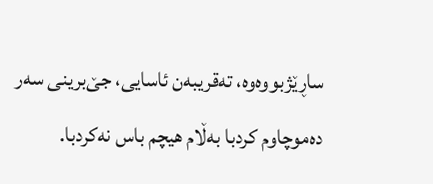ساڕێژبووەوە، تەقریبەن ئاسایی، جێ‌برینی سەر دەموچاوم کردبا بەڵام هیچم باس نەکردبا.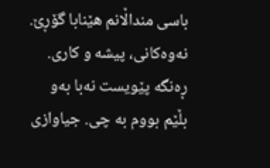باسی منداڵانم هێنابا گۆڕێ. نەوەکانی، پیشە و کاری. ڕەنگە پێویست نەبا بەو بڵێم بووم بە چی. جیاوازی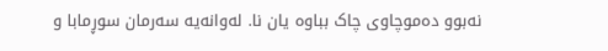نەبوو دەموچاوی چاک بباوە یان نا. لەوانەیە سەرمان سوڕمابا و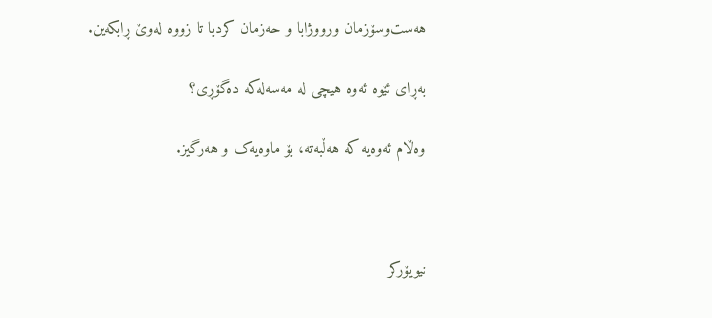هەست‌وسۆزمان ورووژابا و حەزمان کردبا تا زووە لەوێ ڕابکەین.

بەڕای ئێوە ئەوە هیچی لە مەسەلەکە دەگۆڕی؟

وەڵام ئەوەیە کە هەڵبەتە، بۆ ماوەیەک و هەرگیز.



نیویۆرکر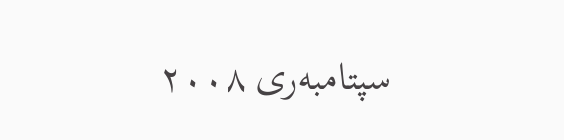سپتامبەری ٢٠٠٨